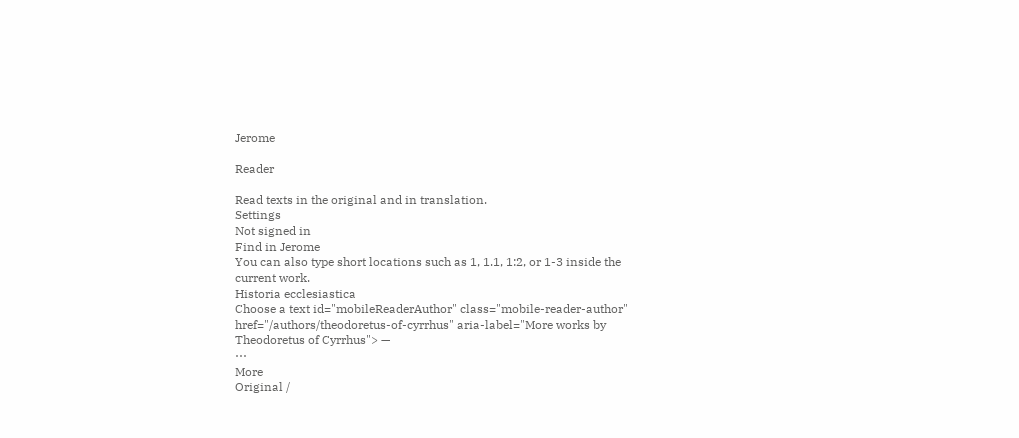Jerome

Reader

Read texts in the original and in translation.
Settings
Not signed in
Find in Jerome
You can also type short locations such as 1, 1.1, 1:2, or 1-3 inside the current work.
Historia ecclesiastica
Choose a text id="mobileReaderAuthor" class="mobile-reader-author" href="/authors/theodoretus-of-cyrrhus" aria-label="More works by Theodoretus of Cyrrhus"> —
⋯
More
Original /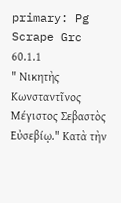primary: Pg Scrape Grc
60.1.1
" Νικητὴς Κωνσταντῖνος Μέγιστος Σεβαστὸς Εὐσεβίῳ." Κατὰ τὴν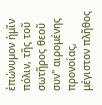ἐπώνυμον ἡμῖν πόλιν, τῆς τοῦ σωτῆρος θεοῦ συν" αιρομένης προνοίας, μέγιστον πλῆθος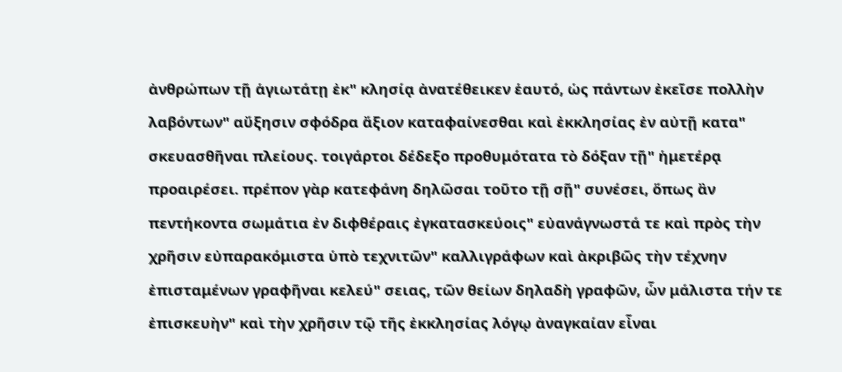ἀνθρώπων τῇ ἁγιωτάτῃ ἐκ" κλησίᾳ ἀνατέθεικεν ἑαυτό, ὡς πάντων ἐκεῖσε πολλὴν λαβόντων" αὔξησιν σφόδρα ἄξιον καταφαίνεσθαι καὶ ἐκκλησίας ἐν αὐτῇ κατα" σκευασθῆναι πλείους. τοιγάρτοι δέδεξο προθυμότατα τὸ δόξαν τῇ" ἡμετέρᾳ προαιρέσει. πρέπον γὰρ κατεφάνη δηλῶσαι τοῦτο τῇ σῇ" συνέσει, ὅπως ἂν πεντήκοντα σωμάτια ἐν διφθέραις ἐγκατασκεύοις" εὐανάγνωστά τε καὶ πρὸς τὴν χρῆσιν εὐπαρακόμιστα ὑπὸ τεχνιτῶν" καλλιγράφων καὶ ἀκριβῶς τὴν τέχνην ἐπισταμένων γραφῆναι κελεύ" σειας, τῶν θείων δηλαδὴ γραφῶν, ὧν μάλιστα τήν τε ἐπισκευὴν" καὶ τὴν χρῆσιν τῷ τῆς ἐκκλησίας λόγῳ ἀναγκαίαν εἶναι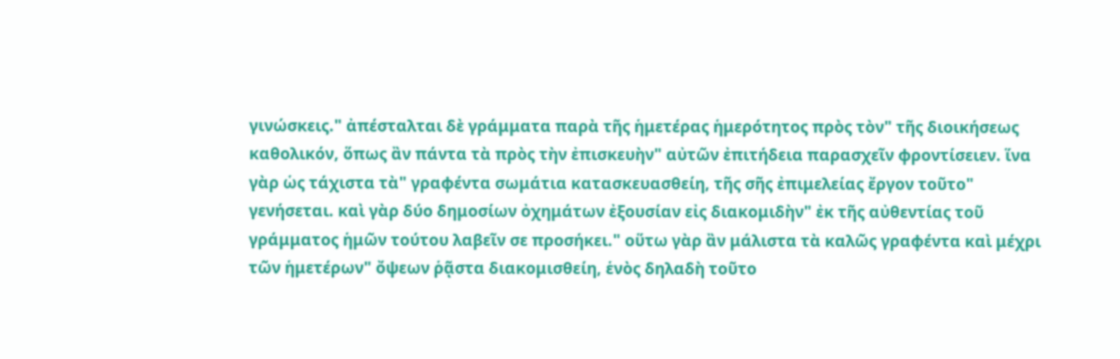γινώσκεις." ἀπέσταλται δὲ γράμματα παρὰ τῆς ἡμετέρας ἡμερότητος πρὸς τὸν" τῆς διοικήσεως καθολικόν, ὅπως ἂν πάντα τὰ πρὸς τὴν ἐπισκευὴν" αὐτῶν ἐπιτήδεια παρασχεῖν φροντίσειεν. ἵνα γὰρ ὡς τάχιστα τὰ" γραφέντα σωμάτια κατασκευασθείη, τῆς σῆς ἐπιμελείας ἔργον τοῦτο" γενήσεται. καὶ γὰρ δύο δημοσίων ὀχημάτων ἐξουσίαν εἰς διακομιδὴν" ἐκ τῆς αὐθεντίας τοῦ γράμματος ἡμῶν τούτου λαβεῖν σε προσήκει." οὕτω γὰρ ἂν μάλιστα τὰ καλῶς γραφέντα καὶ μέχρι τῶν ἡμετέρων" ὄψεων ῥᾷστα διακομισθείη, ἑνὸς δηλαδὴ τοῦτο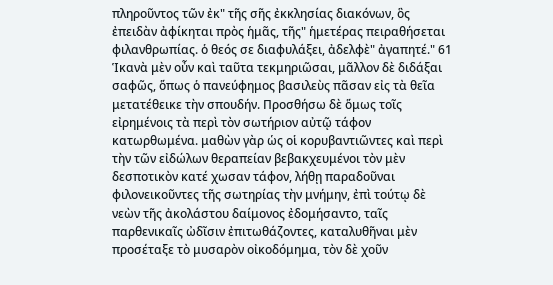πληροῦντος τῶν ἐκ" τῆς σῆς ἐκκλησίας διακόνων, ὃς ἐπειδὰν ἀφίκηται πρὸς ἡμᾶς, τῆς" ἡμετέρας πειραθήσεται φιλανθρωπίας. ὁ θεός σε διαφυλάξει, ἀδελφὲ" ἀγαπητέ." 61 Ἱκανὰ μὲν οὖν καὶ ταῦτα τεκμηριῶσαι, μᾶλλον δὲ διδάξαι σαφῶς, ὅπως ὁ πανεύφημος βασιλεὺς πᾶσαν εἰς τὰ θεῖα μετατέθεικε τὴν σπουδήν. Προσθήσω δὲ ὅμως τοῖς εἰρημένοις τὰ περὶ τὸν σωτήριον αὐτῷ τάφον κατωρθωμένα. μαθὼν γὰρ ὡς οἱ κορυβαντιῶντες καὶ περὶ τὴν τῶν εἰδώλων θεραπείαν βεβακχευμένοι τὸν μὲν δεσποτικὸν κατέ χωσαν τάφον, λήθῃ παραδοῦναι φιλονεικοῦντες τῆς σωτηρίας τὴν μνήμην, ἐπὶ τούτῳ δὲ νεὼν τῆς ἀκολάστου δαίμονος ἐδομήσαντο, ταῖς παρθενικαῖς ὠδῖσιν ἐπιτωθάζοντες, καταλυθῆναι μὲν προσέταξε τὸ μυσαρὸν οἰκοδόμημα, τὸν δὲ χοῦν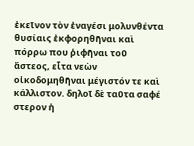ἐκεῖνον τὸν ἐναγέσι μολυνθέντα θυσίαις ἐκφορηθῆναι καὶ πόρρω που ῥιφῆναι τοῦ ἄστεος, εἶτα νεὼν οἰκοδομηθῆναι μέγιστόν τε καὶ κάλλιστον. δηλοῖ δὲ ταῦτα σαφέ στερον ἡ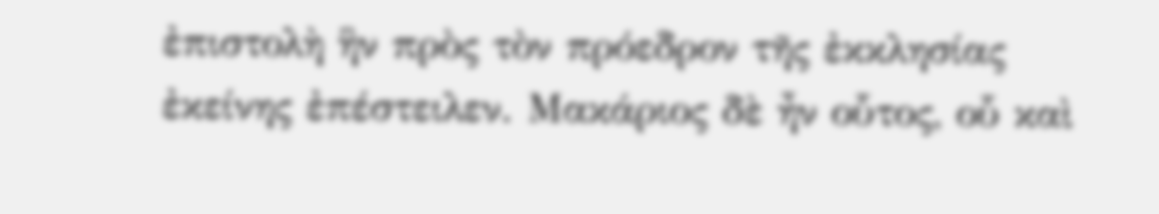ἐπιστολὴ ἣν πρὸς τὸν πρόεδρον τῆς ἐκκλησίας ἐκείνης ἐπέστειλεν. Μακάριος δὲ ἦν οὗτος, οὗ καὶ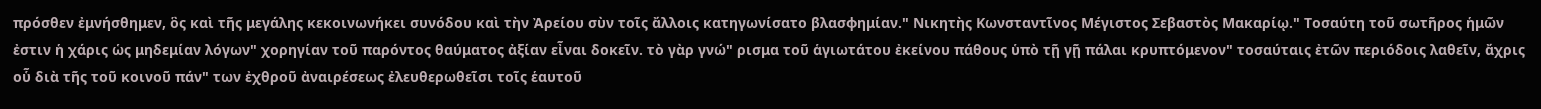πρόσθεν ἐμνήσθημεν, ὃς καὶ τῆς μεγάλης κεκοινωνήκει συνόδου καὶ τὴν Ἀρείου σὺν τοῖς ἄλλοις κατηγωνίσατο βλασφημίαν." Νικητὴς Κωνσταντῖνος Μέγιστος Σεβαστὸς Μακαρίῳ." Τοσαύτη τοῦ σωτῆρος ἡμῶν ἐστιν ἡ χάρις ὡς μηδεμίαν λόγων" χορηγίαν τοῦ παρόντος θαύματος ἀξίαν εἶναι δοκεῖν. τὸ γὰρ γνώ" ρισμα τοῦ ἁγιωτάτου ἐκείνου πάθους ὑπὸ τῇ γῇ πάλαι κρυπτόμενον" τοσαύταις ἐτῶν περιόδοις λαθεῖν, ἄχρις οὗ διὰ τῆς τοῦ κοινοῦ πάν" των ἐχθροῦ ἀναιρέσεως ἐλευθερωθεῖσι τοῖς ἑαυτοῦ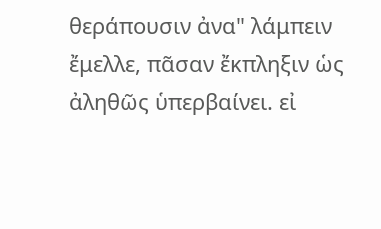θεράπουσιν ἀνα" λάμπειν ἔμελλε, πᾶσαν ἔκπληξιν ὡς ἀληθῶς ὑπερβαίνει. εἰ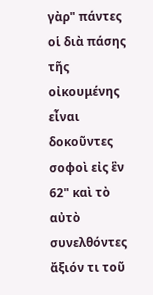γὰρ" πάντες οἱ διὰ πάσης τῆς οἰκουμένης εἶναι δοκοῦντες σοφοὶ εἰς ἓν 62" καὶ τὸ αὐτὸ συνελθόντες ἄξιόν τι τοῦ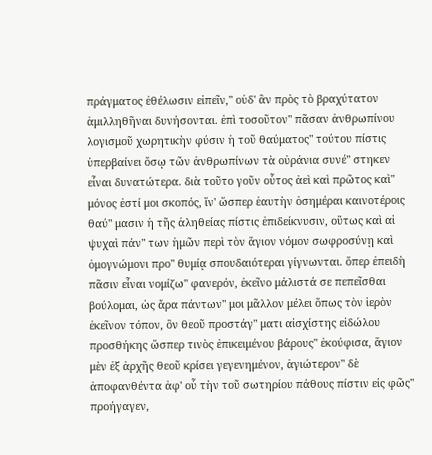πράγματος ἐθέλωσιν εἰπεῖν," οὐδ' ἂν πρὸς τὸ βραχύτατον ἁμιλληθῆναι δυνήσονται. ἐπὶ τοσοῦτον" πᾶσαν ἀνθρωπίνου λογισμοῦ χωρητικὴν φύσιν ἡ τοῦ θαύματος" τούτου πίστις ὑπερβαίνει ὅσῳ τῶν ἀνθρωπίνων τὰ οὐράνια συνέ" στηκεν εἶναι δυνατώτερα. διὰ τοῦτο γοῦν οὗτος ἀεὶ καὶ πρῶτος καὶ" μόνος ἐστί μοι σκοπός, ἵν' ὥσπερ ἑαυτὴν ὁσημέραι καινοτέροις θαύ" μασιν ἡ τῆς ἀληθείας πίστις ἐπιδείκνυσιν, οὕτως καὶ αἱ ψυχαὶ πάν" των ἡμῶν περὶ τὸν ἅγιον νόμον σωφροσύνῃ καὶ ὁμογνώμονι προ" θυμίᾳ σπουδαιότεραι γίγνωνται. ὅπερ ἐπειδὴ πᾶσιν εἶναι νομίζω" φανερόν, ἐκεῖνο μάλιστά σε πεπεῖσθαι βούλομαι, ὡς ἄρα πάντων" μοι μᾶλλον μέλει ὅπως τὸν ἱερὸν ἐκεῖνον τόπον, ὃν θεοῦ προστάγ" ματι αἰσχίστης εἰδώλου προσθήκης ὥσπερ τινὸς ἐπικειμένου βάρους" ἐκούφισα, ἅγιον μὲν ἐξ ἀρχῆς θεοῦ κρίσει γεγενημένον, ἁγιώτερον" δὲ ἀποφανθέντα ἀφ' οὗ τὴν τοῦ σωτηρίου πάθους πίστιν εἰς φῶς" προήγαγεν,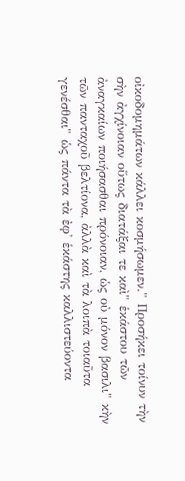οἰκοδομημάτων κάλλει κοσμήσωμεν." Προσήκει τοίνυν τὴν σὴν ἀγχίνοιαν οὕτως διατάξαι τε καὶ" ἑκάστου τῶν ἀναγκαίων ποιήσασθαι πρόνοιαν, ὡς οὐ μόνον βασιλι" κὴν τῶν πανταχοῦ βελτίονα, ἀλλὰ καὶ τὰ λοιπὰ τοιαῦτα γενέσθαι" ὡς πάντα τὰ ἐφ' ἑκάστης καλλιστεύοντα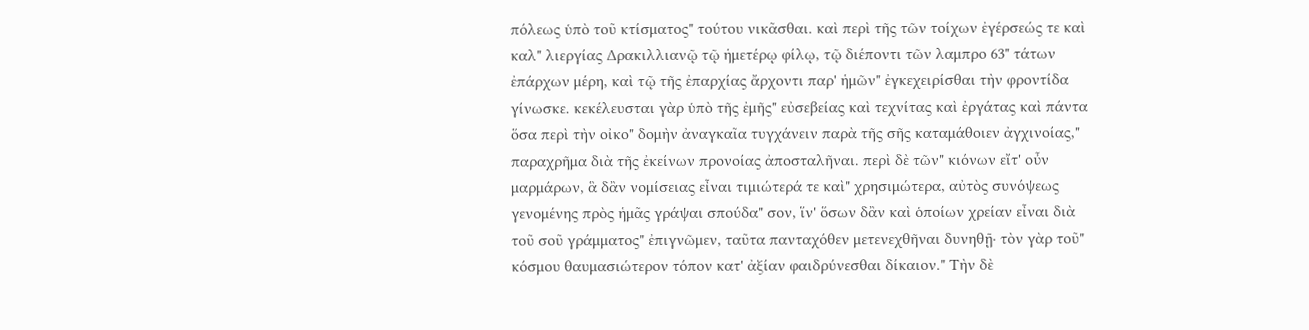πόλεως ὑπὸ τοῦ κτίσματος" τούτου νικᾶσθαι. καὶ περὶ τῆς τῶν τοίχων ἐγέρσεώς τε καὶ καλ" λιεργίας Δρακιλλιανῷ τῷ ἡμετέρῳ φίλῳ, τῷ διέποντι τῶν λαμπρο 63" τάτων ἐπάρχων μέρη, καὶ τῷ τῆς ἐπαρχίας ἄρχοντι παρ' ἡμῶν" ἐγκεχειρίσθαι τὴν φροντίδα γίνωσκε. κεκέλευσται γὰρ ὑπὸ τῆς ἐμῆς" εὐσεβείας καὶ τεχνίτας καὶ ἐργάτας καὶ πάντα ὅσα περὶ τὴν οἰκο" δομὴν ἀναγκαῖα τυγχάνειν παρὰ τῆς σῆς καταμάθοιεν ἀγχινοίας," παραχρῆμα διὰ τῆς ἐκείνων προνοίας ἀποσταλῆναι. περὶ δὲ τῶν" κιόνων εἴτ' οὖν μαρμάρων, ἃ δἂν νομίσειας εἶναι τιμιώτερά τε καὶ" χρησιμώτερα, αὐτὸς συνόψεως γενομένης πρὸς ἡμᾶς γράψαι σπούδα" σον, ἵν' ὅσων δἂν καὶ ὁποίων χρείαν εἶναι διὰ τοῦ σοῦ γράμματος" ἐπιγνῶμεν, ταῦτα πανταχόθεν μετενεχθῆναι δυνηθῇ· τὸν γὰρ τοῦ" κόσμου θαυμασιώτερον τόπον κατ' ἀξίαν φαιδρύνεσθαι δίκαιον." Τὴν δὲ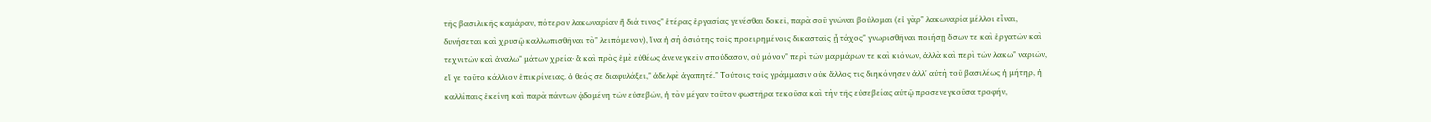τῆς βασιλικῆς καμάραν, πότερον λακωναρίαν ἢ διά τινος" ἑτέρας ἐργασίας γενέσθαι δοκεῖ, παρὰ σοῦ γνῶναι βούλομαι (εἰ γὰρ" λακωναρία μέλλοι εἶναι, δυνήσεται καὶ χρυσῷ καλλωπισθῆναι τὸ" λειπόμενον), ἵνα ἡ σὴ ὁσιότης τοῖς προειρημένοις δικασταῖς ᾗ τάχος" γνωρισθῆναι ποιήσῃ ὅσων τε καὶ ἐργατῶν καὶ τεχνιτῶν καὶ ἀναλω" μάτων χρεία· ἃ καὶ πρὸς ἐμὲ εὐθέως ἀνενεγκεῖν σπούδασον, οὐ μόνον" περὶ τῶν μαρμάρων τε καὶ κιόνων, ἀλλὰ καὶ περὶ τῶν λακω" ναριῶν, εἴ γε τοῦτο κάλλιον ἐπικρίνειας. ὁ θεός σε διαφυλάξει," ἀδελφὲ ἀγαπητέ." Τούτοις τοῖς γράμμασιν οὐκ ἄλλος τις διηκόνησεν ἀλλ' αὐτὴ τοῦ βασιλέως ἡ μήτηρ, ἡ καλλίπαις ἐκείνη καὶ παρὰ πάντων ᾀδομένη τῶν εὐσεβῶν, ἡ τὸν μέγαν τοῦτον φωστῆρα τεκοῦσα καὶ τὴν τῆς εὐσεβείας αὐτῷ προσενεγκοῦσα τροφήν,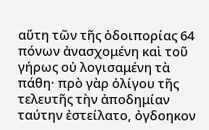αὕτη τῶν τῆς ὁδοιπορίας 64 πόνων ἀνασχομένη καὶ τοῦ γήρως οὐ λογισαμένη τὰ πάθη· πρὸ γὰρ ὀλίγου τῆς τελευτῆς τὴν ἀποδημίαν ταύτην ἐστείλατο, ὀγδοηκον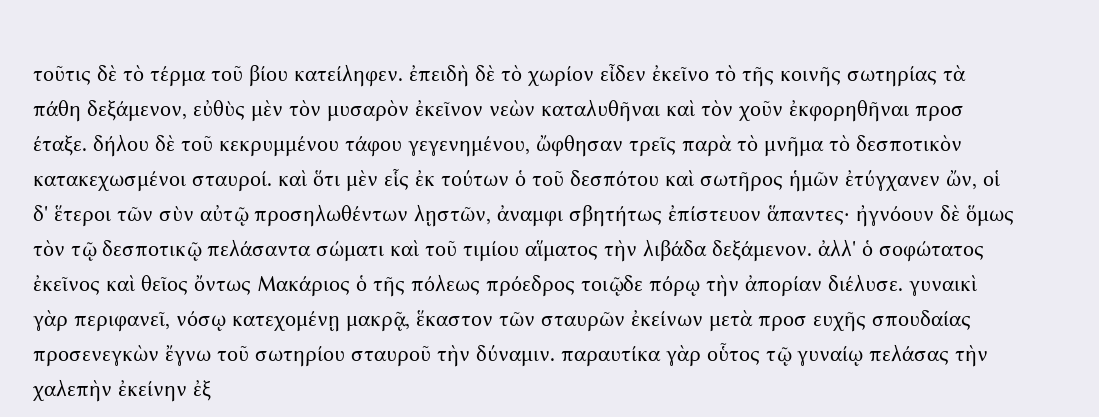τοῦτις δὲ τὸ τέρμα τοῦ βίου κατείληφεν. ἐπειδὴ δὲ τὸ χωρίον εἶδεν ἐκεῖνο τὸ τῆς κοινῆς σωτηρίας τὰ πάθη δεξάμενον, εὐθὺς μὲν τὸν μυσαρὸν ἐκεῖνον νεὼν καταλυθῆναι καὶ τὸν χοῦν ἐκφορηθῆναι προσ έταξε. δήλου δὲ τοῦ κεκρυμμένου τάφου γεγενημένου, ὤφθησαν τρεῖς παρὰ τὸ μνῆμα τὸ δεσποτικὸν κατακεχωσμένοι σταυροί. καὶ ὅτι μὲν εἷς ἐκ τούτων ὁ τοῦ δεσπότου καὶ σωτῆρος ἡμῶν ἐτύγχανεν ὤν, οἱ δ' ἕτεροι τῶν σὺν αὐτῷ προσηλωθέντων λῃστῶν, ἀναμφι σβητήτως ἐπίστευον ἅπαντες· ἠγνόουν δὲ ὅμως τὸν τῷ δεσποτικῷ πελάσαντα σώματι καὶ τοῦ τιμίου αἵματος τὴν λιβάδα δεξάμενον. ἀλλ' ὁ σοφώτατος ἐκεῖνος καὶ θεῖος ὄντως Μακάριος ὁ τῆς πόλεως πρόεδρος τοιῷδε πόρῳ τὴν ἀπορίαν διέλυσε. γυναικὶ γὰρ περιφανεῖ, νόσῳ κατεχομένῃ μακρᾷ, ἕκαστον τῶν σταυρῶν ἐκείνων μετὰ προσ ευχῆς σπουδαίας προσενεγκὼν ἔγνω τοῦ σωτηρίου σταυροῦ τὴν δύναμιν. παραυτίκα γὰρ οὗτος τῷ γυναίῳ πελάσας τὴν χαλεπὴν ἐκείνην ἐξ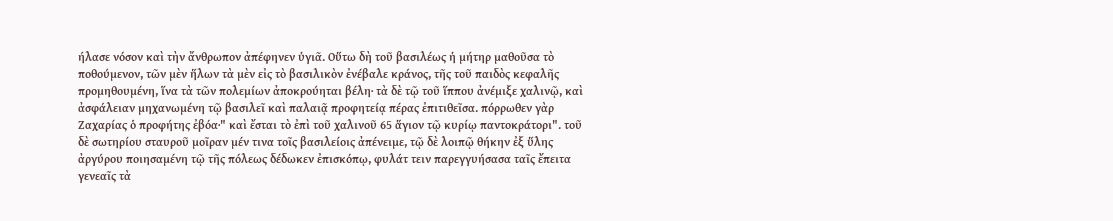ήλασε νόσον καὶ τὴν ἄνθρωπον ἀπέφηνεν ὑγιᾶ. Οὕτω δὴ τοῦ βασιλέως ἡ μήτηρ μαθοῦσα τὸ ποθούμενον, τῶν μὲν ἥλων τὰ μὲν εἰς τὸ βασιλικὸν ἐνέβαλε κράνος, τῆς τοῦ παιδὸς κεφαλῆς προμηθουμένη, ἵνα τὰ τῶν πολεμίων ἀποκρούηται βέλη· τὰ δὲ τῷ τοῦ ἵππου ἀνέμιξε χαλινῷ, καὶ ἀσφάλειαν μηχανωμένη τῷ βασιλεῖ καὶ παλαιᾷ προφητείᾳ πέρας ἐπιτιθεῖσα. πόρρωθεν γὰρ Ζαχαρίας ὁ προφήτης ἐβόα·" καὶ ἔσται τὸ ἐπὶ τοῦ χαλινοῦ 65 ἅγιον τῷ κυρίῳ παντοκράτορι". τοῦ δὲ σωτηρίου σταυροῦ μοῖραν μέν τινα τοῖς βασιλείοις ἀπένειμε, τῷ δὲ λοιπῷ θήκην ἐξ ὕλης ἀργύρου ποιησαμένη τῷ τῆς πόλεως δέδωκεν ἐπισκόπῳ, φυλάτ τειν παρεγγυήσασα ταῖς ἔπειτα γενεαῖς τὰ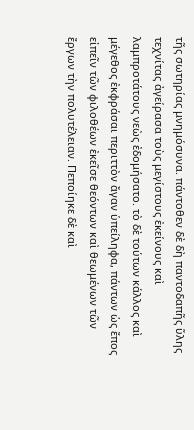τῆς σωτηρίας μνημόσυνα. πάντοθεν δὲ δὴ παντοδαπῆς ὕλης τεχνίτας ἀγείρασα τοὺς μεγίστους ἐκείνους καὶ λαμπροτάτους νεὼς ἐδομήσατο. τὸ δὲ τούτων κάλλος καὶ μέγεθος ἐκφράσαι περιττὸν ἄγαν ὑπείληφα, πάντων ὡς ἔπος εἰπεῖν τῶν φιλοθέων ἐκεῖσε θεόντων καὶ θεωμένων τῶν ἔργων τὴν πολυτέλειαν. Πεποίηκε δὲ καὶ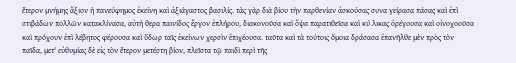ἕτερον μνήμης ἄξιον ἡ πανεύφημος ἐκείνη καὶ ἀξιάγαστος βασιλίς. τὰς γὰρ διὰ βίου τὴν παρθενίαν ἀσκούσας συνα γείρασα πάσας καὶ ἐπὶ στιβάδων πολλῶν κατακλίνασα, αὐτὴ θερα παινίδος ἔργον ἐπλήρου, διακονοῦσα καὶ ὄψα παρατιθεῖσα καὶ κύ λικας ὀρέγουσα καὶ οἰνοχοοῦσα καὶ πρόχουν ἐπὶ λέβητος φέρουσα καὶ ὕδωρ ταῖς ἐκείνων χερσὶν ἐπιχέουσα. ταῦτα καὶ τὰ τούτοις ὅμοια δράσασα ἐπανῆλθε μὲν πρὸς τὸν παῖδα, μετ' εὐθυμίας δὲ εἰς τὸν ἕτερον μετέστη βίον, πλεῖστα τῷ παιδὶ περὶ τῆς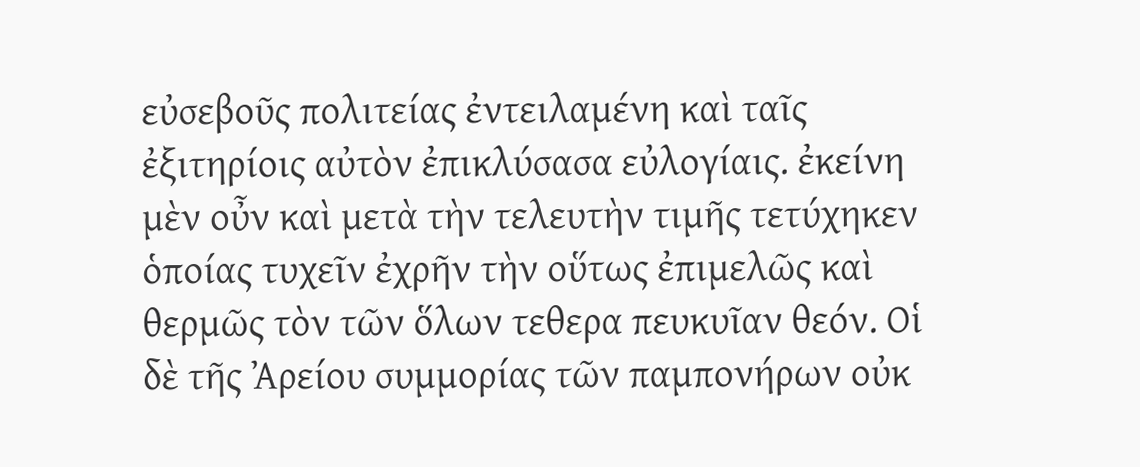εὐσεβοῦς πολιτείας ἐντειλαμένη καὶ ταῖς ἐξιτηρίοις αὐτὸν ἐπικλύσασα εὐλογίαις. ἐκείνη μὲν οὖν καὶ μετὰ τὴν τελευτὴν τιμῆς τετύχηκεν ὁποίας τυχεῖν ἐχρῆν τὴν οὕτως ἐπιμελῶς καὶ θερμῶς τὸν τῶν ὅλων τεθερα πευκυῖαν θεόν. Οἱ δὲ τῆς Ἀρείου συμμορίας τῶν παμπονήρων οὐκ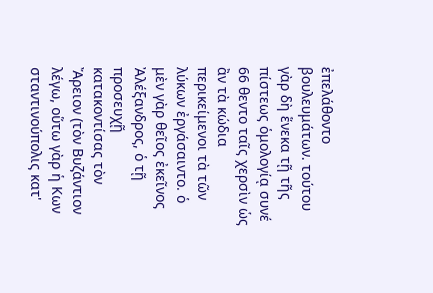ἐπελάθοντο βουλευμάτων. τούτου γὰρ δὴ ἕνεκα τῇ τῆς πίστεως ὁμολογίᾳ συνέ 66 θεντο ταῖς χερσὶν ὡς ἂν τὰ κώδια περικείμενοι τὰ τῶν λύκων ἐργάσαιντο. ὁ μὲν γὰρ θεῖος ἐκεῖνος Ἀλέξανδρος, ὁ τῇ προσευχῇ κατακοντίσας τὸν Ἄρειον (τὸν Βυζάντιον λέγω, οὕτω γὰρ ἡ Κων σταντινούπολις κατ'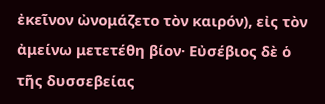ἐκεῖνον ὠνομάζετο τὸν καιρόν), εἰς τὸν ἀμείνω μετετέθη βίον· Εὐσέβιος δὲ ὁ τῆς δυσσεβείας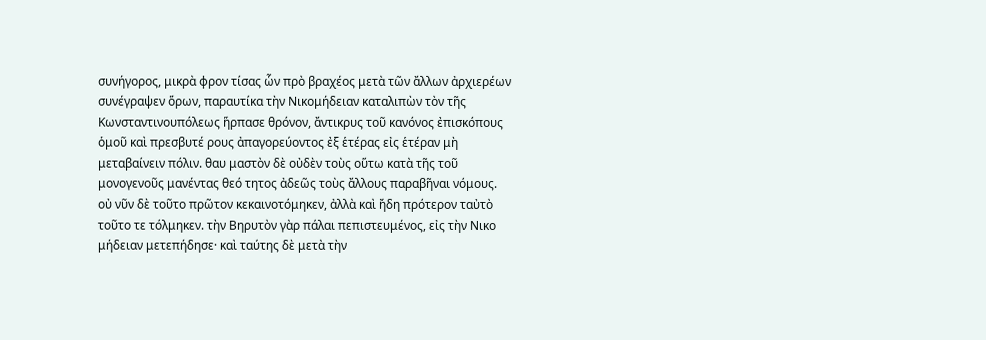συνήγορος, μικρὰ φρον τίσας ὧν πρὸ βραχέος μετὰ τῶν ἄλλων ἀρχιερέων συνέγραψεν ὅρων, παραυτίκα τὴν Νικομήδειαν καταλιπὼν τὸν τῆς Κωνσταντινουπόλεως ἥρπασε θρόνον, ἄντικρυς τοῦ κανόνος ἐπισκόπους ὁμοῦ καὶ πρεσβυτέ ρους ἀπαγορεύοντος ἐξ ἑτέρας εἰς ἑτέραν μὴ μεταβαίνειν πόλιν. θαυ μαστὸν δὲ οὐδὲν τοὺς οὕτω κατὰ τῆς τοῦ μονογενοῦς μανέντας θεό τητος ἀδεῶς τοὺς ἄλλους παραβῆναι νόμους. οὐ νῦν δὲ τοῦτο πρῶτον κεκαινοτόμηκεν, ἀλλὰ καὶ ἤδη πρότερον ταὐτὸ τοῦτο τε τόλμηκεν. τὴν Βηρυτὸν γὰρ πάλαι πεπιστευμένος, εἰς τὴν Νικο μήδειαν μετεπήδησε· καὶ ταύτης δὲ μετὰ τὴν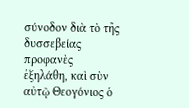σύνοδον διὰ τὸ τῆς δυσσεβείας προφανὲς ἐξηλάθη, καὶ σὺν αὐτῷ Θεογόνιος ὁ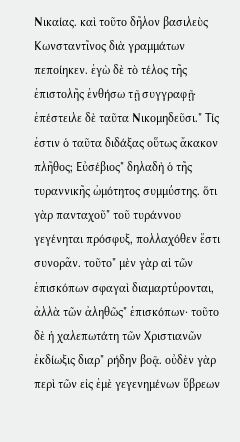Νικαίας. καὶ τοῦτο δῆλον βασιλεὺς Κωνσταντῖνος διὰ γραμμάτων πεποίηκεν. ἐγὼ δὲ τὸ τέλος τῆς ἐπιστολῆς ἐνθήσω τῇ συγγραφῇ· ἐπέστειλε δὲ ταῦτα Νικομηδεῦσι." Τίς ἐστιν ὁ ταῦτα διδάξας οὕτως ἄκακον πλῆθος; Εὐσέβιος" δηλαδὴ ὁ τῆς τυραννικῆς ὠμότητος συμμύστης. ὅτι γὰρ πανταχοῦ" τοῦ τυράννου γεγένηται πρόσφυξ, πολλαχόθεν ἔστι συνορᾶν. τοῦτο" μὲν γὰρ αἱ τῶν ἐπισκόπων σφαγαὶ διαμαρτύρονται, ἀλλὰ τῶν ἀληθῶς" ἐπισκόπων· τοῦτο δὲ ἡ χαλεπωτάτη τῶν Χριστιανῶν ἐκδίωξις διαρ" ρήδην βοᾷ. οὐδὲν γὰρ περὶ τῶν εἰς ἐμὲ γεγενημένων ὕβρεων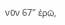νῦν 67" ἐρῶ,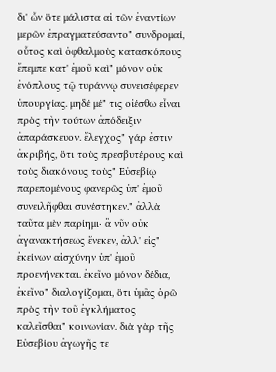δι' ὧν ὅτε μάλιστα αἱ τῶν ἐναντίων μερῶν ἐπραγματεύσαντο" συνδρομαί, οὗτος καὶ ὀφθαλμοὺς κατασκόπους ἔπεμπε κατ' ἐμοῦ καὶ" μόνον οὐκ ἐνόπλους τῷ τυράννῳ συνεισέφερεν ὑπουργίας. μηδέ μέ" τις οἰέσθω εἶναι πρὸς τὴν τούτων ἀπόδειξιν ἀπαράσκευον. ἔλεγχος" γάρ ἐστιν ἀκριβής, ὅτι τοὺς πρεσβυτέρους καὶ τοὺς διακόνους τοὺς" Εὐσεβίῳ παρεπομένους φανερῶς ὑπ' ἐμοῦ συνειλῆφθαι συνέστηκεν." ἀλλὰ ταῦτα μὲν παρίημι· ἃ νῦν οὐκ ἀγανακτήσεως ἕνεκεν, ἀλλ' εἰς" ἐκείνων αἰσχύνην ὑπ' ἐμοῦ προενήνεκται. ἐκεῖνο μόνον δέδια, ἐκεῖνο" διαλογίζομαι, ὅτι ὑμᾶς ὁρῶ πρὸς τὴν τοῦ ἐγκλήματος καλεῖσθαι" κοινωνίαν. διὰ γὰρ τῆς Εὐσεβίου ἀγωγῆς τε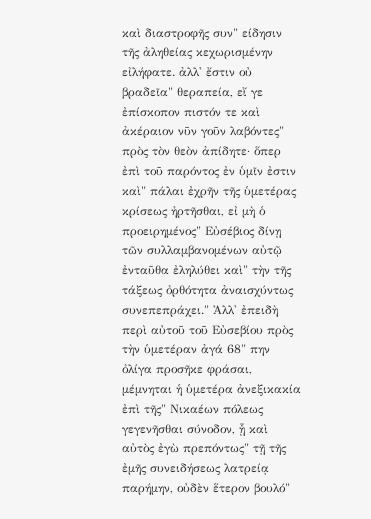καὶ διαστροφῆς συν" είδησιν τῆς ἀληθείας κεχωρισμένην εἰλήφατε. ἀλλ' ἔστιν οὐ βραδεῖα" θεραπεία, εἴ γε ἐπίσκοπον πιστόν τε καὶ ἀκέραιον νῦν γοῦν λαβόντες" πρὸς τὸν θεὸν ἀπίδητε· ὅπερ ἐπὶ τοῦ παρόντος ἐν ὑμῖν ἐστιν καὶ" πάλαι ἐχρῆν τῆς ὑμετέρας κρίσεως ἠρτῆσθαι, εἰ μὴ ὁ προειρημένος" Εὐσέβιος δίνῃ τῶν συλλαμβανομένων αὐτῷ ἐνταῦθα ἐληλύθει καὶ" τὴν τῆς τάξεως ὀρθότητα ἀναισχύντως συνεπεπράχει." Ἀλλ' ἐπειδὴ περὶ αὐτοῦ τοῦ Εὐσεβίου πρὸς τὴν ὑμετέραν ἀγά 68" πην ὀλίγα προσῆκε φράσαι, μέμνηται ἡ ὑμετέρα ἀνεξικακία ἐπὶ τῆς" Νικαέων πόλεως γεγενῆσθαι σύνοδον, ᾗ καὶ αὐτὸς ἐγὼ πρεπόντως" τῇ τῆς ἐμῆς συνειδήσεως λατρείᾳ παρήμην, οὐδὲν ἕτερον βουλό"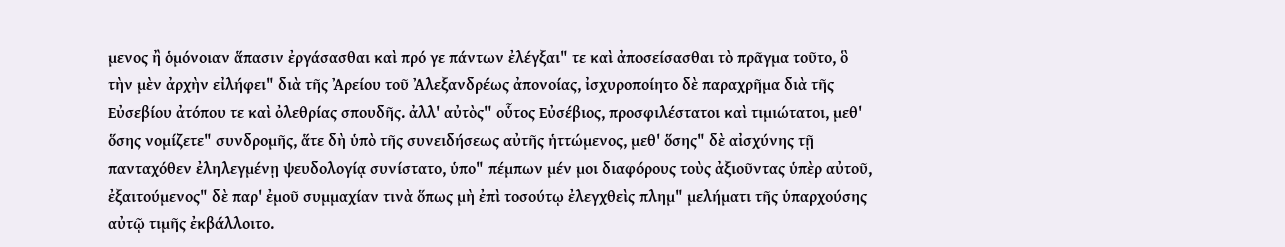μενος ἢ ὁμόνοιαν ἅπασιν ἐργάσασθαι καὶ πρό γε πάντων ἐλέγξαι" τε καὶ ἀποσείσασθαι τὸ πρᾶγμα τοῦτο, ὃ τὴν μὲν ἀρχὴν εἰλήφει" διὰ τῆς Ἀρείου τοῦ Ἀλεξανδρέως ἀπονοίας, ἰσχυροποίητο δὲ παραχρῆμα διὰ τῆς Εὐσεβίου ἀτόπου τε καὶ ὀλεθρίας σπουδῆς. ἀλλ' αὐτὸς" οὗτος Εὐσέβιος, προσφιλέστατοι καὶ τιμιώτατοι, μεθ' ὅσης νομίζετε" συνδρομῆς, ἅτε δὴ ὑπὸ τῆς συνειδήσεως αὐτῆς ἡττώμενος, μεθ' ὅσης" δὲ αἰσχύνης τῇ πανταχόθεν ἐληλεγμένῃ ψευδολογίᾳ συνίστατο, ὑπο" πέμπων μέν μοι διαφόρους τοὺς ἀξιοῦντας ὑπὲρ αὐτοῦ, ἐξαιτούμενος" δὲ παρ' ἐμοῦ συμμαχίαν τινὰ ὅπως μὴ ἐπὶ τοσούτῳ ἐλεγχθεὶς πλημ" μελήματι τῆς ὑπαρχούσης αὐτῷ τιμῆς ἐκβάλλοιτο.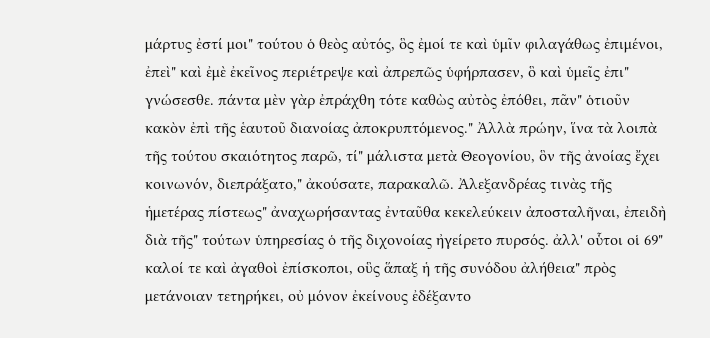μάρτυς ἐστί μοι" τούτου ὁ θεὸς αὐτός, ὃς ἐμοί τε καὶ ὑμῖν φιλαγάθως ἐπιμένοι, ἐπεὶ" καὶ ἐμὲ ἐκεῖνος περιέτρεψε καὶ ἀπρεπῶς ὑφήρπασεν, ὃ καὶ ὑμεῖς ἐπι" γνώσεσθε. πάντα μὲν γὰρ ἐπράχθη τότε καθὼς αὐτὸς ἐπόθει, πᾶν" ὁτιοῦν κακὸν ἐπὶ τῆς ἑαυτοῦ διανοίας ἀποκρυπτόμενος." Ἀλλὰ πρώην, ἵνα τὰ λοιπὰ τῆς τούτου σκαιότητος παρῶ, τί" μάλιστα μετὰ Θεογονίου, ὃν τῆς ἀνοίας ἔχει κοινωνόν, διεπράξατο," ἀκούσατε, παρακαλῶ. Ἀλεξανδρέας τινὰς τῆς ἡμετέρας πίστεως" ἀναχωρήσαντας ἐνταῦθα κεκελεύκειν ἀποσταλῆναι, ἐπειδὴ διὰ τῆς" τούτων ὑπηρεσίας ὁ τῆς διχονοίας ἠγείρετο πυρσός. ἀλλ' οὗτοι οἱ 69" καλοί τε καὶ ἀγαθοὶ ἐπίσκοποι, οὓς ἅπαξ ἡ τῆς συνόδου ἀλήθεια" πρὸς μετάνοιαν τετηρήκει, οὐ μόνον ἐκείνους ἐδέξαντο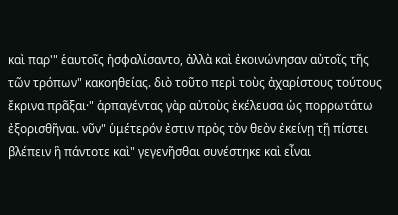καὶ παρ'" ἑαυτοῖς ἠσφαλίσαντο, ἀλλὰ καὶ ἐκοινώνησαν αὐτοῖς τῆς τῶν τρόπων" κακοηθείας. διὸ τοῦτο περὶ τοὺς ἀχαρίστους τούτους ἔκρινα πρᾶξαι·" ἁρπαγέντας γὰρ αὐτοὺς ἐκέλευσα ὡς πορρωτάτω ἐξορισθῆναι. νῦν" ὑμέτερόν ἐστιν πρὸς τὸν θεὸν ἐκείνῃ τῇ πίστει βλέπειν ἣ πάντοτε καὶ" γεγενῆσθαι συνέστηκε καὶ εἶναι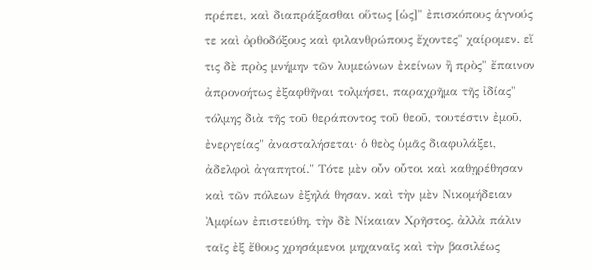πρέπει, καὶ διαπράξασθαι οὕτως [ὡς]" ἐπισκόπους ἁγνούς τε καὶ ὀρθοδόξους καὶ φιλανθρώπους ἔχοντες" χαίρομεν. εἴ τις δὲ πρὸς μνήμην τῶν λυμεώνων ἐκείνων ἢ πρὸς" ἔπαινον ἀπρονοήτως ἐξαφθῆναι τολμήσει, παραχρῆμα τῆς ἰδίας" τόλμης διὰ τῆς τοῦ θεράποντος τοῦ θεοῦ, τουτέστιν ἐμοῦ, ἐνεργείας" ἀνασταλήσεται· ὁ θεὸς ὑμᾶς διαφυλάξει, ἀδελφοὶ ἀγαπητοί." Τότε μὲν οὖν οὗτοι καὶ καθῃρέθησαν καὶ τῶν πόλεων ἐξηλά θησαν. καὶ τὴν μὲν Νικομήδειαν Ἀμφίων ἐπιστεύθη, τὴν δὲ Νίκαιαν Χρῆστος. ἀλλὰ πάλιν ταῖς ἐξ ἔθους χρησάμενοι μηχαναῖς καὶ τὴν βασιλέως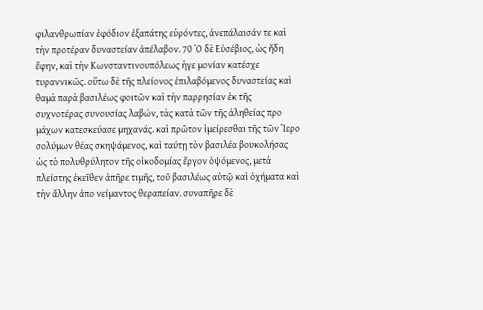φιλανθρωπίαν ἐφόδιον ἐξαπάτης εὑρόντες, ἀνεπάλαισάν τε καὶ τὴν προτέραν δυναστείαν ἀπέλαβον. 70 Ὁ δὲ Εὐσέβιος, ὡς ἤδη ἔφην, καὶ τὴν Κωνσταντινουπόλεως ἡγε μονίαν κατέσχε τυραννικῶς. οὕτω δὲ τῆς πλείονος ἐπιλαβόμενος δυναστείας καὶ θαμὰ παρὰ βασιλέως φοιτῶν καὶ τὴν παρρησίαν ἐκ τῆς συχνοτέρας συνουσίας λαβών, τὰς κατὰ τῶν τῆς ἀληθείας προ μάχων κατεσκεύασε μηχανάς. καὶ πρῶτον ἱμείρεσθαι τῆς τῶν Ἱερο σολύμων θέας σκηψάμενος, καὶ ταύτῃ τὸν βασιλέα βουκολήσας ὡς τὸ πολυθρύλητον τῆς οἰκοδομίας ἔργον ὀψόμενος, μετὰ πλείστης ἐκεῖθεν ἀπῆρε τιμῆς, τοῦ βασιλέως αὐτῷ καὶ ὀχήματα καὶ τὴν ἄλλην ἀπο νείμαντος θεραπείαν. συναπῆρε δὲ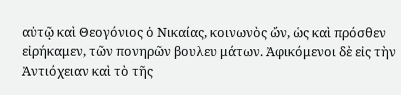αὐτῷ καὶ Θεογόνιος ὁ Νικαίας, κοινωνὸς ὤν, ὡς καὶ πρόσθεν εἰρήκαμεν, τῶν πονηρῶν βουλευ μάτων. Ἀφικόμενοι δὲ εἰς τὴν Ἀντιόχειαν καὶ τὸ τῆς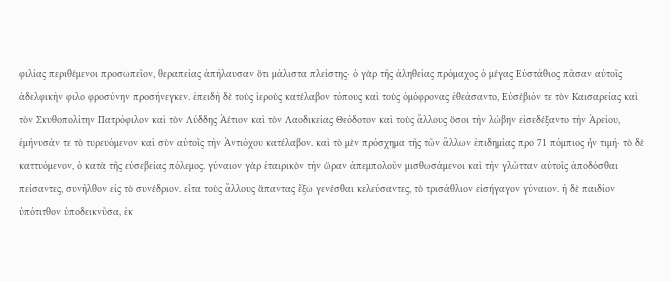φιλίας περιθέμενοι προσωπεῖον, θεραπείας ἀπήλαυσαν ὅτι μάλιστα πλείστης· ὁ γὰρ τῆς ἀληθείας πρόμαχος ὁ μέγας Εὐστάθιος πᾶσαν αὐτοῖς ἀδελφικὴν φιλο φροσύνην προσήνεγκεν. ἐπειδὴ δὲ τοὺς ἱεροὺς κατέλαβον τόπους καὶ τοὺς ὁμόφρονας ἐθεάσαντο, Εὐσέβιόν τε τὸν Καισαρείας καὶ τὸν Σκυθοπολίτην Πατρόφιλον καὶ τὸν Λύδδης Ἀέτιον καὶ τὸν Λαοδικείας Θεόδοτον καὶ τοὺς ἄλλους ὅσοι τὴν λώβην εἰσεδέξαντο τὴν Ἀρείου, ἐμήνυσάν τε τὸ τυρευόμενον καὶ σὺν αὐτοῖς τὴν Ἀντιόχου κατέλαβον. καὶ τὸ μὲν πρόσχημα τῆς τῶν ἄλλων ἐπιδημίας προ 71 πόμπιος ἦν τιμή· τὸ δὲ καττυόμενον, ὁ κατὰ τῆς εὐσεβείας πόλεμος. γύναιον γὰρ ἑταιρικὸν τὴν ὥραν ἀπεμπολοῦν μισθωσάμενοι καὶ τὴν γλῶτταν αὐτοῖς ἀποδόσθαι πείσαντες, συνῆλθον εἰς τὸ συνέδριον. εἶτα τοὺς ἄλλους ἅπαντας ἔξω γενέσθαι κελεύσαντες, τὸ τρισάθλιον εἰσήγαγον γύναιον. ἡ δὲ παιδίον ὑπότιτθον ὑποδεικνῦσα, ἐκ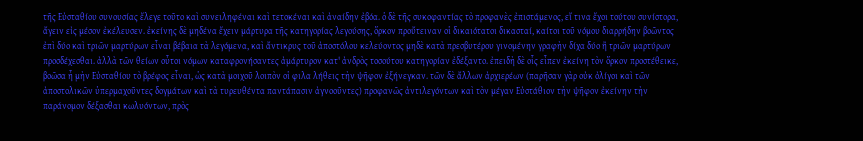τῆς Εὐσταθίου συνουσίας ἔλεγε τοῦτο καὶ συνειληφέναι καὶ τετοκέναι καὶ ἀναίδην ἐβόα. ὁ δὲ τῆς συκοφαντίας τὸ προφανὲς ἐπιστάμενος, εἴ τινα ἔχοι τούτου συνίστορα, ἄγειν εἰς μέσον ἐκέλευσεν. ἐκείνης δὲ μηδένα ἔχειν μάρτυρα τῆς κατηγορίας λεγούσης, ὅρκον προὔτειναν οἱ δικαιότατοι δικασταί, καίτοι τοῦ νόμου διαρρήδην βοῶντος ἐπὶ δύο καὶ τριῶν μαρτύρων εἶναι βέβαια τὰ λεγόμενα, καὶ ἄντικρυς τοῦ ἀποστόλου κελεύοντος μηδὲ κατὰ πρεσβυτέρου γινομένην γραφὴν δίχα δύο ἢ τριῶν μαρτύρων προσδέχεσθαι. ἀλλὰ τῶν θείων οὗτοι νόμων καταφρονήσαντες ἀμάρτυρον κατ' ἀνδρὸς τοσούτου κατηγορίαν ἐδέξαντο. ἐπειδὴ δὲ οἷς εἶπεν ἐκείνη τὸν ὅρκον προστέθεικε, βοῶσα ἦ μὴν Εὐσταθίου τὸ βρέφος εἶναι, ὡς κατὰ μοιχοῦ λοιπὸν οἱ φιλα λήθεις τὴν ψῆφον ἐξήνεγκαν. τῶν δὲ ἄλλων ἀρχιερέων (παρῆσαν γὰρ οὐκ ὀλίγοι καὶ τῶν ἀποστολικῶν ὑπερμαχοῦντες δογμάτων καὶ τὰ τυρευθέντα παντάπασιν ἀγνοοῦντες) προφανῶς ἀντιλεγόντων καὶ τὸν μέγαν Εὐστάθιον τὴν ψῆφον ἐκείνην τὴν παράνομον δέξασθαι κωλυόντων, πρὸς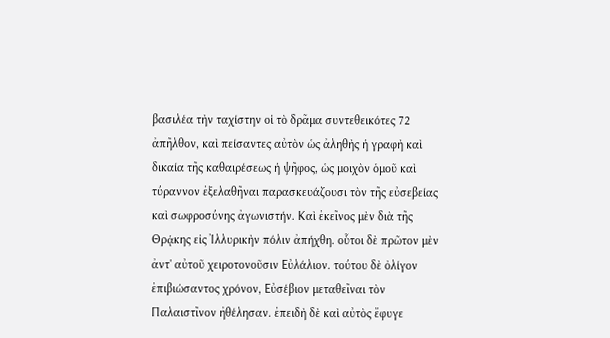βασιλέα τὴν ταχίστην οἱ τὸ δρᾶμα συντεθεικότες 72 ἀπῆλθον, καὶ πείσαντες αὐτὸν ὡς ἀληθὴς ἡ γραφὴ καὶ δικαία τῆς καθαιρέσεως ἡ ψῆφος, ὡς μοιχὸν ὁμοῦ καὶ τύραννον ἐξελαθῆναι παρασκευάζουσι τὸν τῆς εὐσεβείας καὶ σωφροσύνης ἀγωνιστήν. Καὶ ἐκεῖνος μὲν διὰ τῆς Θρᾴκης εἰς Ἰλλυρικὴν πόλιν ἀπήχθη. οὗτοι δὲ πρῶτον μὲν ἀντ' αὐτοῦ χειροτονοῦσιν Εὐλάλιον. τούτου δὲ ὀλίγον ἐπιβιώσαντος χρόνον, Εὐσέβιον μεταθεῖναι τὸν Παλαιστῖνον ἠθέλησαν. ἐπειδὴ δὲ καὶ αὐτὸς ἔφυγε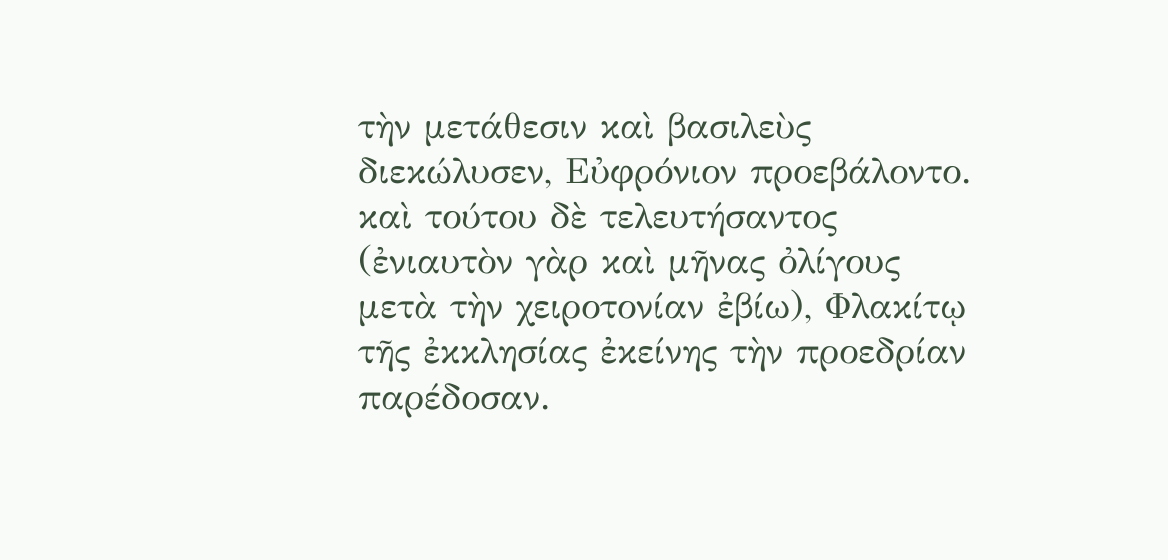τὴν μετάθεσιν καὶ βασιλεὺς διεκώλυσεν, Εὐφρόνιον προεβάλοντο. καὶ τούτου δὲ τελευτήσαντος (ἐνιαυτὸν γὰρ καὶ μῆνας ὀλίγους μετὰ τὴν χειροτονίαν ἐβίω), Φλακίτῳ τῆς ἐκκλησίας ἐκείνης τὴν προεδρίαν παρέδοσαν.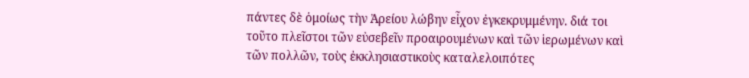πάντες δὲ ὁμοίως τὴν Ἀρείου λώβην εἶχον ἐγκεκρυμμένην. διά τοι τοῦτο πλεῖστοι τῶν εὐσεβεῖν προαιρουμένων καὶ τῶν ἱερωμένων καὶ τῶν πολλῶν, τοὺς ἐκκλησιαστικοὺς καταλελοιπότες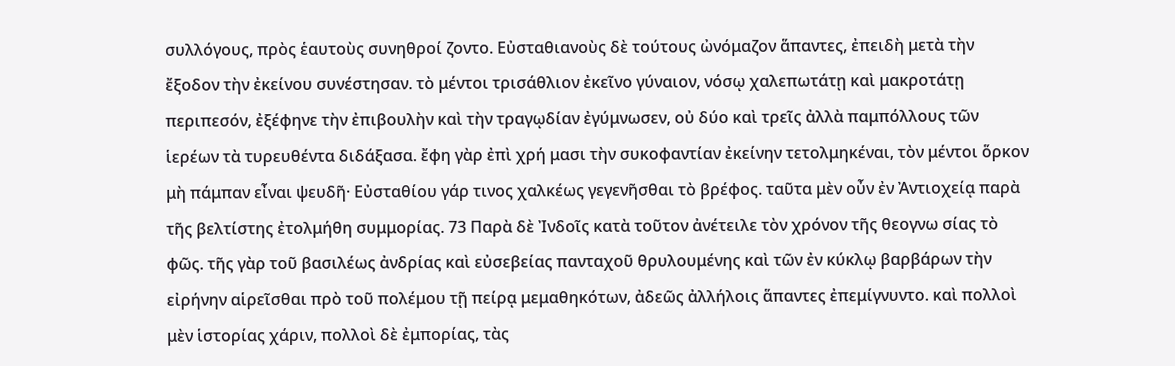συλλόγους, πρὸς ἑαυτοὺς συνηθροί ζοντο. Εὐσταθιανοὺς δὲ τούτους ὠνόμαζον ἅπαντες, ἐπειδὴ μετὰ τὴν ἔξοδον τὴν ἐκείνου συνέστησαν. τὸ μέντοι τρισάθλιον ἐκεῖνο γύναιον, νόσῳ χαλεπωτάτῃ καὶ μακροτάτῃ περιπεσόν, ἐξέφηνε τὴν ἐπιβουλὴν καὶ τὴν τραγῳδίαν ἐγύμνωσεν, οὐ δύο καὶ τρεῖς ἀλλὰ παμπόλλους τῶν ἱερέων τὰ τυρευθέντα διδάξασα. ἔφη γὰρ ἐπὶ χρή μασι τὴν συκοφαντίαν ἐκείνην τετολμηκέναι, τὸν μέντοι ὅρκον μὴ πάμπαν εἶναι ψευδῆ· Εὐσταθίου γάρ τινος χαλκέως γεγενῆσθαι τὸ βρέφος. ταῦτα μὲν οὖν ἐν Ἀντιοχείᾳ παρὰ τῆς βελτίστης ἐτολμήθη συμμορίας. 73 Παρὰ δὲ Ἰνδοῖς κατὰ τοῦτον ἀνέτειλε τὸν χρόνον τῆς θεογνω σίας τὸ φῶς. τῆς γὰρ τοῦ βασιλέως ἀνδρίας καὶ εὐσεβείας πανταχοῦ θρυλουμένης καὶ τῶν ἐν κύκλῳ βαρβάρων τὴν εἰρήνην αἱρεῖσθαι πρὸ τοῦ πολέμου τῇ πείρᾳ μεμαθηκότων, ἀδεῶς ἀλλήλοις ἅπαντες ἐπεμίγνυντο. καὶ πολλοὶ μὲν ἱστορίας χάριν, πολλοὶ δὲ ἐμπορίας, τὰς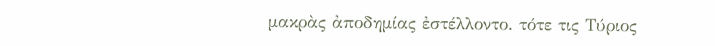μακρὰς ἀποδημίας ἐστέλλοντο. τότε τις Τύριος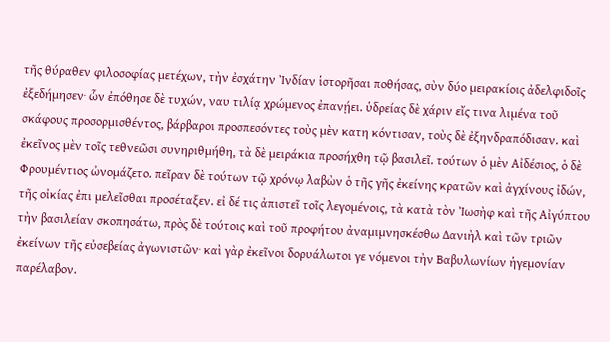τῆς θύραθεν φιλοσοφίας μετέχων, τὴν ἐσχάτην Ἰνδίαν ἱστορῆσαι ποθήσας, σὺν δύο μειρακίοις ἀδελφιδοῖς ἐξεδήμησεν· ὧν ἐπόθησε δὲ τυχών, ναυ τιλίᾳ χρώμενος ἐπανῄει. ὑδρείας δὲ χάριν εἴς τινα λιμένα τοῦ σκάφους προσορμισθέντος, βάρβαροι προσπεσόντες τοὺς μὲν κατη κόντισαν, τοὺς δὲ ἐξηνδραπόδισαν. καὶ ἐκεῖνος μὲν τοῖς τεθνεῶσι συνηριθμήθη, τὰ δὲ μειράκια προσήχθη τῷ βασιλεῖ. τούτων ὁ μὲν Αἰδέσιος, ὁ δὲ Φρουμέντιος ὠνομάζετο. πεῖραν δὲ τούτων τῷ χρόνῳ λαβὼν ὁ τῆς γῆς ἐκείνης κρατῶν καὶ ἀγχίνους ἰδών, τῆς οἰκίας ἐπι μελεῖσθαι προσέταξεν. εἰ δέ τις ἀπιστεῖ τοῖς λεγομένοις, τὰ κατὰ τὸν Ἰωσὴφ καὶ τῆς Αἰγύπτου τὴν βασιλείαν σκοπησάτω, πρὸς δὲ τούτοις καὶ τοῦ προφήτου ἀναμιμνησκέσθω Δανιὴλ καὶ τῶν τριῶν ἐκείνων τῆς εὐσεβείας ἀγωνιστῶν· καὶ γὰρ ἐκεῖνοι δορυάλωτοι γε νόμενοι τὴν Βαβυλωνίων ἡγεμονίαν παρέλαβον.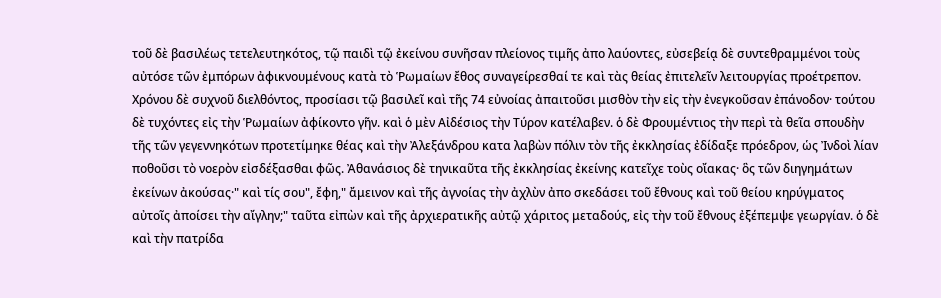τοῦ δὲ βασιλέως τετελευτηκότος, τῷ παιδὶ τῷ ἐκείνου συνῆσαν πλείονος τιμῆς ἀπο λαύοντες, εὐσεβείᾳ δὲ συντεθραμμένοι τοὺς αὐτόσε τῶν ἐμπόρων ἀφικνουμένους κατὰ τὸ Ῥωμαίων ἔθος συναγείρεσθαί τε καὶ τὰς θείας ἐπιτελεῖν λειτουργίας προέτρεπον. Χρόνου δὲ συχνοῦ διελθόντος, προσίασι τῷ βασιλεῖ καὶ τῆς 74 εὐνοίας ἀπαιτοῦσι μισθὸν τὴν εἰς τὴν ἐνεγκοῦσαν ἐπάνοδον· τούτου δὲ τυχόντες εἰς τὴν Ῥωμαίων ἀφίκοντο γῆν. καὶ ὁ μὲν Αἰδέσιος τὴν Τύρον κατέλαβεν. ὁ δὲ Φρουμέντιος τὴν περὶ τὰ θεῖα σπουδὴν τῆς τῶν γεγεννηκότων προτετίμηκε θέας καὶ τὴν Ἀλεξάνδρου κατα λαβὼν πόλιν τὸν τῆς ἐκκλησίας ἐδίδαξε πρόεδρον, ὡς Ἰνδοὶ λίαν ποθοῦσι τὸ νοερὸν εἰσδέξασθαι φῶς. Ἀθανάσιος δὲ τηνικαῦτα τῆς ἐκκλησίας ἐκείνης κατεῖχε τοὺς οἴακας· ὃς τῶν διηγημάτων ἐκείνων ἀκούσας·" καὶ τίς σου", ἔφη," ἄμεινον καὶ τῆς ἀγνοίας τὴν ἀχλὺν ἀπο σκεδάσει τοῦ ἔθνους καὶ τοῦ θείου κηρύγματος αὐτοῖς ἀποίσει τὴν αἴγλην;" ταῦτα εἰπὼν καὶ τῆς ἀρχιερατικῆς αὐτῷ χάριτος μεταδούς, εἰς τὴν τοῦ ἔθνους ἐξέπεμψε γεωργίαν. ὁ δὲ καὶ τὴν πατρίδα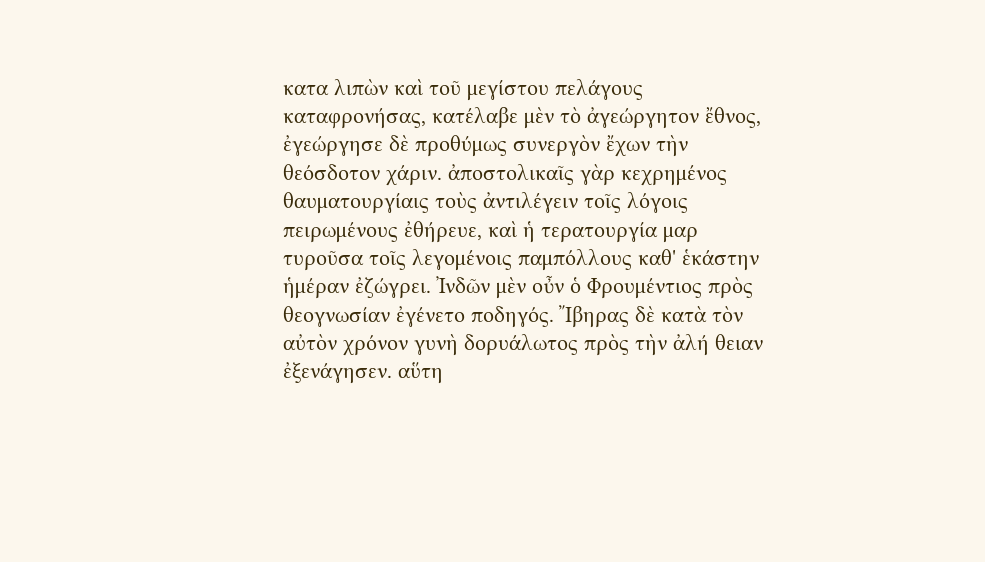κατα λιπὼν καὶ τοῦ μεγίστου πελάγους καταφρονήσας, κατέλαβε μὲν τὸ ἀγεώργητον ἔθνος, ἐγεώργησε δὲ προθύμως συνεργὸν ἔχων τὴν θεόσδοτον χάριν. ἀποστολικαῖς γὰρ κεχρημένος θαυματουργίαις τοὺς ἀντιλέγειν τοῖς λόγοις πειρωμένους ἐθήρευε, καὶ ἡ τερατουργία μαρ τυροῦσα τοῖς λεγομένοις παμπόλλους καθ' ἑκάστην ἡμέραν ἐζώγρει. Ἰνδῶν μὲν οὖν ὁ Φρουμέντιος πρὸς θεογνωσίαν ἐγένετο ποδηγός. Ἴβηρας δὲ κατὰ τὸν αὐτὸν χρόνον γυνὴ δορυάλωτος πρὸς τὴν ἀλή θειαν ἐξενάγησεν. αὕτη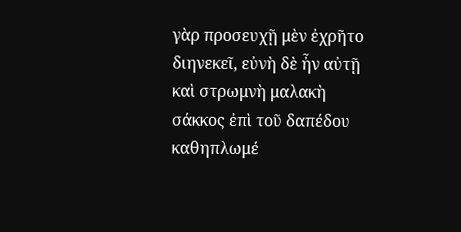γὰρ προσευχῇ μὲν ἐχρῆτο διηνεκεῖ, εὐνὴ δὲ ἦν αὐτῇ καὶ στρωμνὴ μαλακὴ σάκκος ἐπὶ τοῦ δαπέδου καθηπλωμέ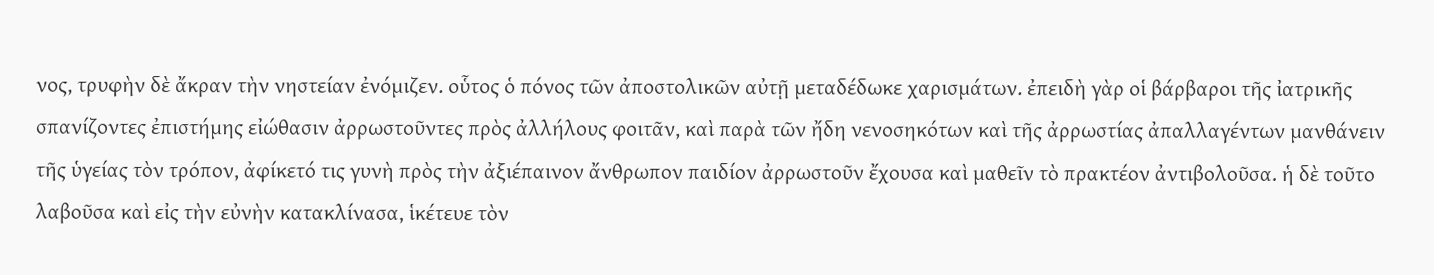νος, τρυφὴν δὲ ἄκραν τὴν νηστείαν ἐνόμιζεν. οὗτος ὁ πόνος τῶν ἀποστολικῶν αὐτῇ μεταδέδωκε χαρισμάτων. ἐπειδὴ γὰρ οἱ βάρβαροι τῆς ἰατρικῆς σπανίζοντες ἐπιστήμης εἰώθασιν ἀρρωστοῦντες πρὸς ἀλλήλους φοιτᾶν, καὶ παρὰ τῶν ἤδη νενοσηκότων καὶ τῆς ἀρρωστίας ἀπαλλαγέντων μανθάνειν τῆς ὑγείας τὸν τρόπον, ἀφίκετό τις γυνὴ πρὸς τὴν ἀξιέπαινον ἄνθρωπον παιδίον ἀρρωστοῦν ἔχουσα καὶ μαθεῖν τὸ πρακτέον ἀντιβολοῦσα. ἡ δὲ τοῦτο λαβοῦσα καὶ εἰς τὴν εὐνὴν κατακλίνασα, ἱκέτευε τὸν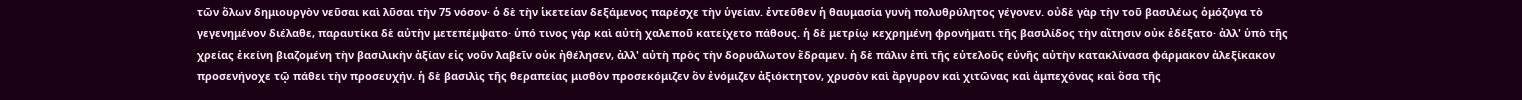τῶν ὅλων δημιουργὸν νεῦσαι καὶ λῦσαι τὴν 75 νόσον· ὁ δὲ τὴν ἱκετείαν δεξάμενος παρέσχε τὴν ὑγείαν. ἐντεῦθεν ἡ θαυμασία γυνὴ πολυθρύλητος γέγονεν. οὐδὲ γὰρ τὴν τοῦ βασιλέως ὁμόζυγα τὸ γεγενημένον διέλαθε, παραυτίκα δὲ αὐτὴν μετεπέμψατο· ὑπό τινος γὰρ καὶ αὐτὴ χαλεποῦ κατείχετο πάθους. ἡ δὲ μετρίῳ κεχρημένη φρονήματι τῆς βασιλίδος τὴν αἴτησιν οὐκ ἐδέξατο· ἀλλ' ὑπὸ τῆς χρείας ἐκείνη βιαζομένη τὴν βασιλικὴν ἀξίαν εἰς νοῦν λαβεῖν οὐκ ἠθέλησεν, ἀλλ' αὐτὴ πρὸς τὴν δορυάλωτον ἔδραμεν. ἡ δὲ πάλιν ἐπὶ τῆς εὐτελοῦς εὐνῆς αὐτὴν κατακλίνασα φάρμακον ἀλεξίκακον προσενήνοχε τῷ πάθει τὴν προσευχήν. ἡ δὲ βασιλὶς τῆς θεραπείας μισθὸν προσεκόμιζεν ὃν ἐνόμιζεν ἀξιόκτητον, χρυσὸν καὶ ἄργυρον καὶ χιτῶνας καὶ ἀμπεχόνας καὶ ὅσα τῆς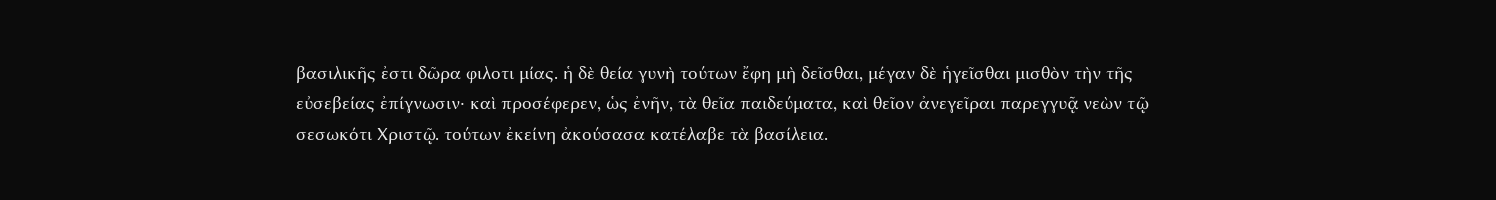βασιλικῆς ἐστι δῶρα φιλοτι μίας. ἡ δὲ θεία γυνὴ τούτων ἔφη μὴ δεῖσθαι, μέγαν δὲ ἡγεῖσθαι μισθὸν τὴν τῆς εὐσεβείας ἐπίγνωσιν· καὶ προσέφερεν, ὡς ἐνῆν, τὰ θεῖα παιδεύματα, καὶ θεῖον ἀνεγεῖραι παρεγγυᾷ νεὼν τῷ σεσωκότι Χριστῷ. τούτων ἐκείνη ἀκούσασα κατέλαβε τὰ βασίλεια.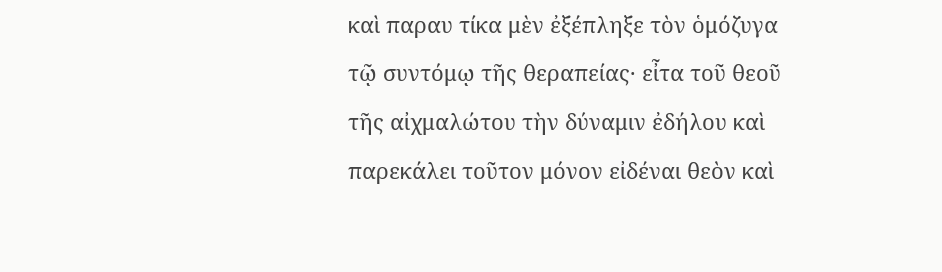καὶ παραυ τίκα μὲν ἐξέπληξε τὸν ὁμόζυγα τῷ συντόμῳ τῆς θεραπείας· εἶτα τοῦ θεοῦ τῆς αἰχμαλώτου τὴν δύναμιν ἐδήλου καὶ παρεκάλει τοῦτον μόνον εἰδέναι θεὸν καὶ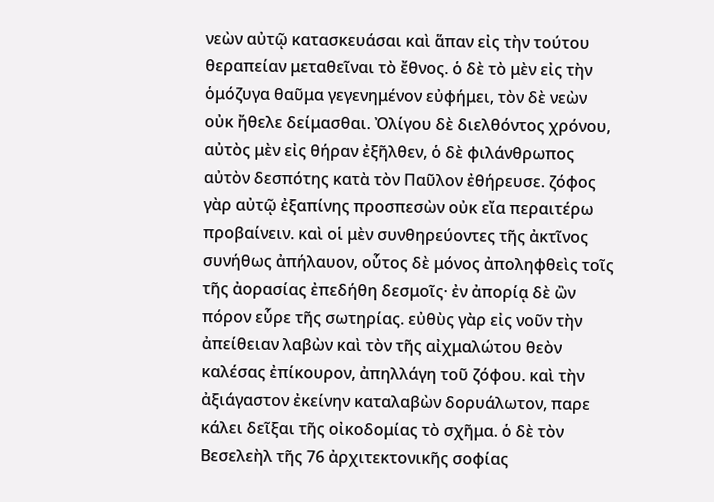νεὼν αὐτῷ κατασκευάσαι καὶ ἅπαν εἰς τὴν τούτου θεραπείαν μεταθεῖναι τὸ ἔθνος. ὁ δὲ τὸ μὲν εἰς τὴν ὁμόζυγα θαῦμα γεγενημένον εὐφήμει, τὸν δὲ νεὼν οὐκ ἤθελε δείμασθαι. Ὀλίγου δὲ διελθόντος χρόνου, αὐτὸς μὲν εἰς θήραν ἐξῆλθεν, ὁ δὲ φιλάνθρωπος αὐτὸν δεσπότης κατὰ τὸν Παῦλον ἐθήρευσε. ζόφος γὰρ αὐτῷ ἐξαπίνης προσπεσὼν οὐκ εἴα περαιτέρω προβαίνειν. καὶ οἱ μὲν συνθηρεύοντες τῆς ἀκτῖνος συνήθως ἀπήλαυον, οὗτος δὲ μόνος ἀποληφθεὶς τοῖς τῆς ἀορασίας ἐπεδήθη δεσμοῖς· ἐν ἀπορίᾳ δὲ ὢν πόρον εὗρε τῆς σωτηρίας. εὐθὺς γὰρ εἰς νοῦν τὴν ἀπείθειαν λαβὼν καὶ τὸν τῆς αἰχμαλώτου θεὸν καλέσας ἐπίκουρον, ἀπηλλάγη τοῦ ζόφου. καὶ τὴν ἀξιάγαστον ἐκείνην καταλαβὼν δορυάλωτον, παρε κάλει δεῖξαι τῆς οἰκοδομίας τὸ σχῆμα. ὁ δὲ τὸν Βεσελεὴλ τῆς 76 ἀρχιτεκτονικῆς σοφίας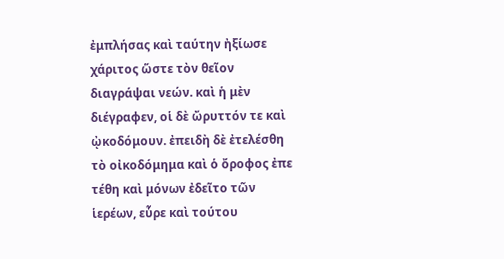ἐμπλήσας καὶ ταύτην ἠξίωσε χάριτος ὥστε τὸν θεῖον διαγράψαι νεών. καὶ ἡ μὲν διέγραφεν, οἱ δὲ ὤρυττόν τε καὶ ᾠκοδόμουν. ἐπειδὴ δὲ ἐτελέσθη τὸ οἰκοδόμημα καὶ ὁ ὄροφος ἐπε τέθη καὶ μόνων ἐδεῖτο τῶν ἱερέων, εὗρε καὶ τούτου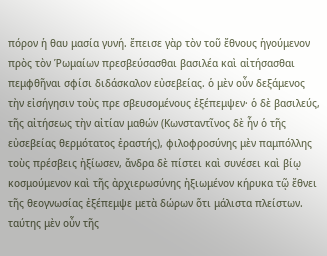πόρον ἡ θαυ μασία γυνή. ἔπεισε γὰρ τὸν τοῦ ἔθνους ἡγούμενον πρὸς τὸν Ῥωμαίων πρεσβεύσασθαι βασιλέα καὶ αἰτήσασθαι πεμφθῆναι σφίσι διδάσκαλον εὐσεβείας. ὁ μὲν οὖν δεξάμενος τὴν εἰσήγησιν τοὺς πρε σβευσομένους ἐξέπεμψεν· ὁ δὲ βασιλεύς, τῆς αἰτήσεως τὴν αἰτίαν μαθών (Κωνσταντῖνος δὲ ἦν ὁ τῆς εὐσεβείας θερμότατος ἐραστής), φιλοφροσύνης μὲν παμπόλλης τοὺς πρέσβεις ἠξίωσεν, ἄνδρα δὲ πίστει καὶ συνέσει καὶ βίῳ κοσμούμενον καὶ τῆς ἀρχιερωσύνης ἠξιωμένον κήρυκα τῷ ἔθνει τῆς θεογνωσίας ἐξέπεμψε μετὰ δώρων ὅτι μάλιστα πλείστων. ταύτης μὲν οὖν τῆς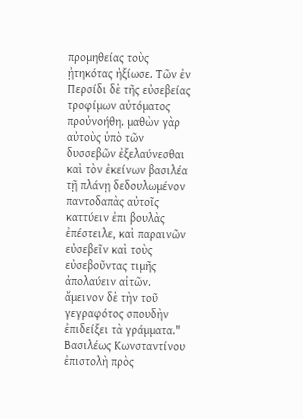προμηθείας τοὺς ᾐτηκότας ἠξίωσε. Τῶν ἐν Περσίδι δὲ τῆς εὐσεβείας τροφίμων αὐτόματος προὐνοήθη. μαθὼν γὰρ αὐτοὺς ὑπὸ τῶν δυσσεβῶν ἐξελαύνεσθαι καὶ τὸν ἐκείνων βασιλέα τῇ πλάνῃ δεδουλωμένον παντοδαπὰς αὐτοῖς καττύειν ἐπι βουλὰς ἐπέστειλε, καὶ παραινῶν εὐσεβεῖν καὶ τοὺς εὐσεβοῦντας τιμῆς ἀπολαύειν αἰτῶν. ἄμεινον δὲ τὴν τοῦ γεγραφότος σπουδὴν ἐπιδείξει τὰ γράμματα." Βασιλέως Κωνσταντίνου ἐπιστολὴ πρὸς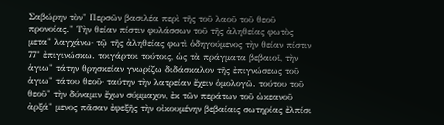Σαβώρην τὸν" Περσῶν βασιλέα περὶ τῆς τοῦ λαοῦ τοῦ θεοῦ προνοίας." Τὴν θείαν πίστιν φυλάσσων τοῦ τῆς ἀληθείας φωτὸς μετα" λαγχάνω· τῷ τῆς ἀληθείας φωτὶ ὁδηγούμενος τὴν θείαν πίστιν 77" ἐπιγινώσκω. τοιγάρτοι τούτοις, ὡς τὰ πράγματα βεβαιοῖ, τὴν ἁγιω" τάτην θρησκείαν γνωρίζω διδάσκαλον τῆς ἐπιγνώσεως τοῦ ἁγιω" τάτου θεοῦ· ταύτην τὴν λατρείαν ἔχειν ὁμολογῶ. τούτου τοῦ θεοῦ" τὴν δύναμιν ἔχων σύμμαχον, ἐκ τῶν περάτων τοῦ ὠκεανοῦ ἀρξά" μενος πᾶσαν ἐφεξῆς τὴν οἰκουμένην βεβαίαις σωτηρίας ἐλπίσι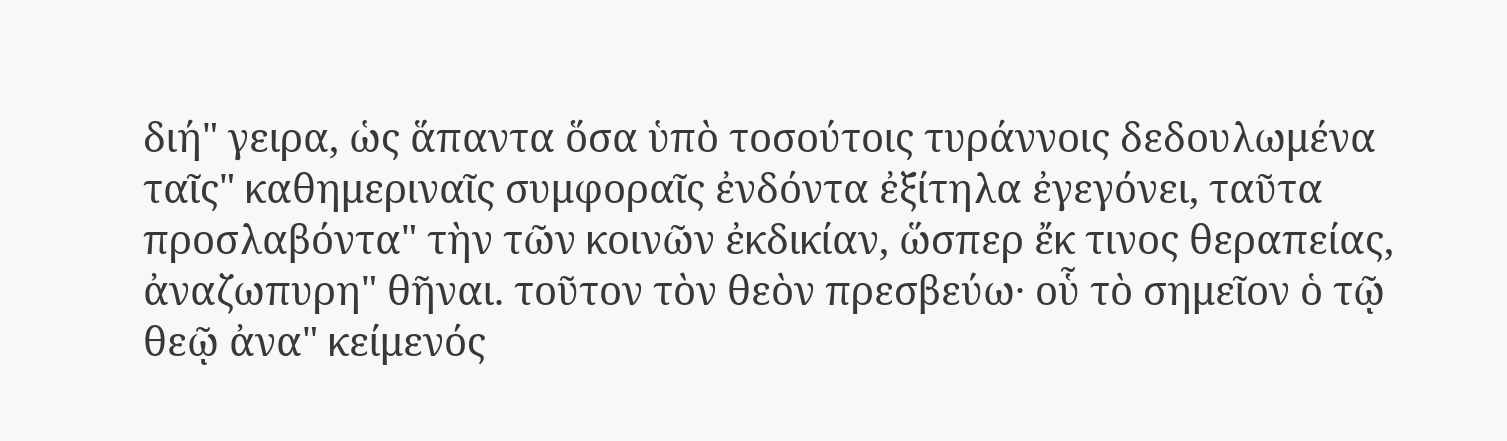διή" γειρα, ὡς ἅπαντα ὅσα ὑπὸ τοσούτοις τυράννοις δεδουλωμένα ταῖς" καθημεριναῖς συμφοραῖς ἐνδόντα ἐξίτηλα ἐγεγόνει, ταῦτα προσλαβόντα" τὴν τῶν κοινῶν ἐκδικίαν, ὥσπερ ἔκ τινος θεραπείας, ἀναζωπυρη" θῆναι. τοῦτον τὸν θεὸν πρεσβεύω· οὗ τὸ σημεῖον ὁ τῷ θεῷ ἀνα" κείμενός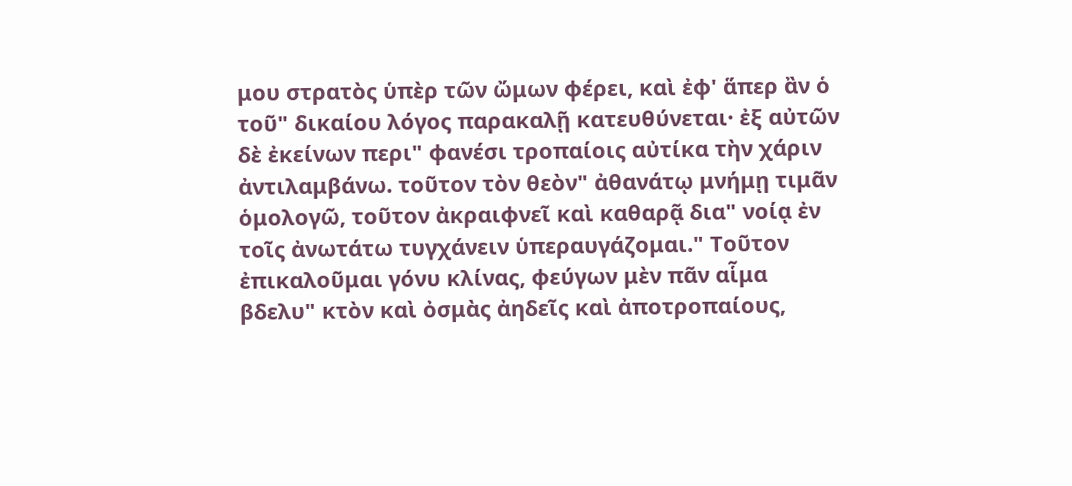μου στρατὸς ὑπὲρ τῶν ὤμων φέρει, καὶ ἐφ' ἅπερ ἂν ὁ τοῦ" δικαίου λόγος παρακαλῇ κατευθύνεται· ἐξ αὐτῶν δὲ ἐκείνων περι" φανέσι τροπαίοις αὐτίκα τὴν χάριν ἀντιλαμβάνω. τοῦτον τὸν θεὸν" ἀθανάτῳ μνήμῃ τιμᾶν ὁμολογῶ, τοῦτον ἀκραιφνεῖ καὶ καθαρᾷ δια" νοίᾳ ἐν τοῖς ἀνωτάτω τυγχάνειν ὑπεραυγάζομαι." Τοῦτον ἐπικαλοῦμαι γόνυ κλίνας, φεύγων μὲν πᾶν αἷμα βδελυ" κτὸν καὶ ὀσμὰς ἀηδεῖς καὶ ἀποτροπαίους,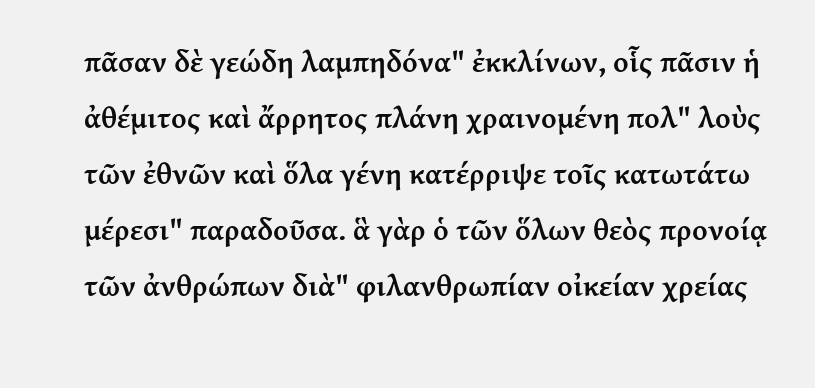πᾶσαν δὲ γεώδη λαμπηδόνα" ἐκκλίνων, οἷς πᾶσιν ἡ ἀθέμιτος καὶ ἄρρητος πλάνη χραινομένη πολ" λοὺς τῶν ἐθνῶν καὶ ὅλα γένη κατέρριψε τοῖς κατωτάτω μέρεσι" παραδοῦσα. ἃ γὰρ ὁ τῶν ὅλων θεὸς προνοίᾳ τῶν ἀνθρώπων διὰ" φιλανθρωπίαν οἰκείαν χρείας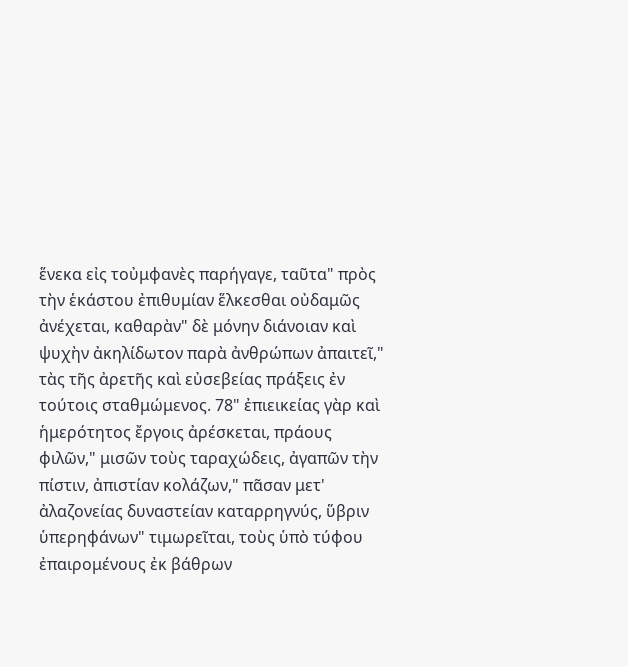ἕνεκα εἰς τοὐμφανὲς παρήγαγε, ταῦτα" πρὸς τὴν ἑκάστου ἐπιθυμίαν ἕλκεσθαι οὐδαμῶς ἀνέχεται, καθαρὰν" δὲ μόνην διάνοιαν καὶ ψυχὴν ἀκηλίδωτον παρὰ ἀνθρώπων ἀπαιτεῖ," τὰς τῆς ἀρετῆς καὶ εὐσεβείας πράξεις ἐν τούτοις σταθμώμενος. 78" ἐπιεικείας γὰρ καὶ ἡμερότητος ἔργοις ἀρέσκεται, πράους φιλῶν," μισῶν τοὺς ταραχώδεις, ἀγαπῶν τὴν πίστιν, ἀπιστίαν κολάζων," πᾶσαν μετ' ἀλαζονείας δυναστείαν καταρρηγνύς, ὕβριν ὑπερηφάνων" τιμωρεῖται, τοὺς ὑπὸ τύφου ἐπαιρομένους ἐκ βάθρων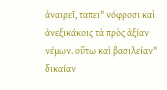ἀναιρεῖ, ταπει" νόφροσι καὶ ἀνεξικάκοις τὰ πρὸς ἀξίαν νέμων. οὕτω καὶ βασιλείαν" δικαίαν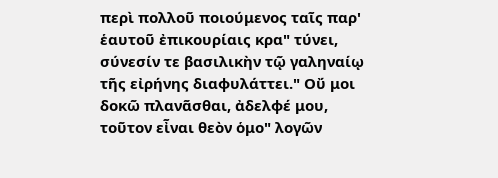περὶ πολλοῦ ποιούμενος ταῖς παρ' ἑαυτοῦ ἐπικουρίαις κρα" τύνει, σύνεσίν τε βασιλικὴν τῷ γαληναίῳ τῆς εἰρήνης διαφυλάττει." Οὔ μοι δοκῶ πλανᾶσθαι, ἀδελφέ μου, τοῦτον εἶναι θεὸν ὁμο" λογῶν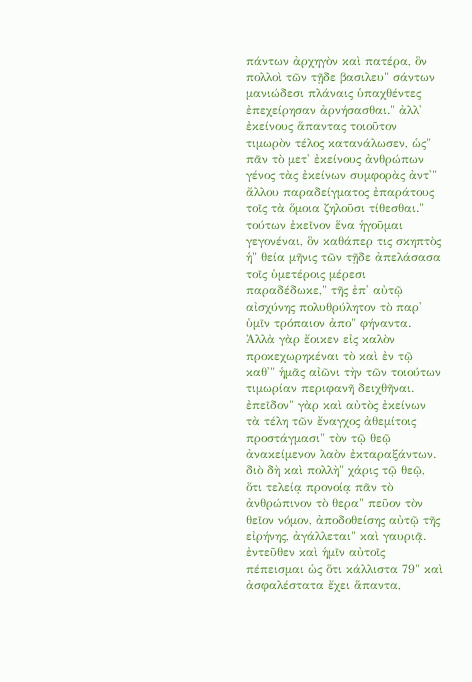πάντων ἀρχηγὸν καὶ πατέρα, ὃν πολλοὶ τῶν τῇδε βασιλευ" σάντων μανιώδεσι πλάναις ὑπαχθέντες ἐπεχείρησαν ἀρνήσασθαι." ἀλλ' ἐκείνους ἅπαντας τοιοῦτον τιμωρὸν τέλος κατανάλωσεν, ὡς" πᾶν τὸ μετ' ἐκείνους ἀνθρώπων γένος τὰς ἐκείνων συμφορὰς ἀντ'" ἄλλου παραδείγματος ἐπαράτους τοῖς τὰ ὅμοια ζηλοῦσι τίθεσθαι." τούτων ἐκεῖνον ἕνα ἡγοῦμαι γεγονέναι, ὃν καθάπερ τις σκηπτὸς ἡ" θεία μῆνις τῶν τῇδε ἀπελάσασα τοῖς ὑμετέροις μέρεσι παραδέδωκε," τῆς ἐπ' αὐτῷ αἰσχύνης πολυθρύλητον τὸ παρ' ὑμῖν τρόπαιον ἀπο" φήναντα. Ἀλλὰ γὰρ ἔοικεν εἰς καλὸν προκεχωρηκέναι τὸ καὶ ἐν τῷ καθ'" ἡμᾶς αἰῶνι τὴν τῶν τοιούτων τιμωρίαν περιφανῆ δειχθῆναι. ἐπεῖδον" γὰρ καὶ αὐτὸς ἐκείνων τὰ τέλη τῶν ἔναγχος ἀθεμίτοις προστάγμασι" τὸν τῷ θεῷ ἀνακείμενον λαὸν ἐκταραξάντων. διὸ δὴ καὶ πολλὴ" χάρις τῷ θεῷ, ὅτι τελείᾳ προνοίᾳ πᾶν τὸ ἀνθρώπινον τὸ θερα" πεῦον τὸν θεῖον νόμον, ἀποδοθείσης αὐτῷ τῆς εἰρήνης, ἀγάλλεται" καὶ γαυριᾷ. ἐντεῦθεν καὶ ἡμῖν αὐτοῖς πέπεισμαι ὡς ὅτι κάλλιστα 79" καὶ ἀσφαλέστατα ἔχει ἅπαντα,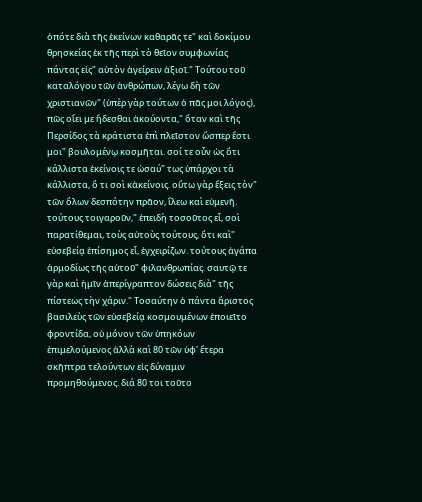ὁπότε διὰ τῆς ἐκείνων καθαρᾶς τε" καὶ δοκίμου θρησκείας ἐκ τῆς περὶ τὸ θεῖον συμφωνίας πάντας εἰς" αὐτὸν ἀγείρειν ἀξιοῖ." Τούτου τοῦ καταλόγου τῶν ἀνθρώπων, λέγω δὴ τῶν χριστιανῶν" (ὑπὲρ γὰρ τούτων ὁ πᾶς μοι λόγος), πῶς οἴει με ἥδεσθαι ἀκούοντα," ὅταν καὶ τῆς Περσίδος τὰ κράτιστα ἐπὶ πλεῖστον ὥσπερ ἔστι μοι" βουλομένῳ κοσμῆται. σοί τε οὖν ὡς ὅτι κάλλιστα ἐκείνοις τε ὡσαύ" τως ὑπάρχοι τὰ κάλλιστα, ὅ τι σοὶ κἀκείνοις. οὕτω γὰρ ἕξεις τὸν" τῶν ὅλων δεσπότην πρᾶον, ἵλεω καὶ εὐμενῆ. τούτους τοιγαροῦν," ἐπειδὴ τοσοῦτος εἶ, σοὶ παρατίθεμαι, τοὺς αὐτοὺς τούτους, ὅτι καὶ" εὐσεβείᾳ ἐπίσημος εἶ, ἐγχειρίζων. τούτους ἀγάπα ἁρμοδίως τῆς αὐτοῦ" φιλανθρωπίας. σαυτῷ τε γὰρ καὶ ἡμῖν ἀπερίγραπτον δώσεις διὰ" τῆς πίστεως τὴν χάριν." Τοσαύτην ὁ πάντα ἄριστος βασιλεὺς τῶν εὐσεβείᾳ κοσμουμένων ἐποιεῖτο φροντίδα, οὐ μόνον τῶν ὑπηκόων ἐπιμελούμενος ἀλλὰ καὶ 80 τῶν ὑφ' ἕτερα σκῆπτρα τελούντων εἰς δύναμιν προμηθούμενος. διά 80 τοι τοῦτο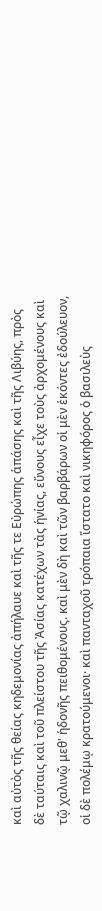καὶ αὐτὸς τῆς θείας κηδεμονίας ἀπήλαυε καὶ τῆς τε Εὐρώπης ἁπάσης καὶ τῆς Λιβύης, πρὸς δὲ ταύταις καὶ τοῦ πλείστου τῆς Ἀσίας κατέχων τὰς ἡνίας, εὔνους εἶχε τοὺς ἀρχομένους καὶ τῷ χαλινῷ μεθ' ἡδονῆς πειθομένους. καὶ μὲν δὴ καὶ τῶν βαρβάρων οἱ μὲν ἑκόντες ἐδούλευον, οἱ δὲ πολέμῳ κρατούμενοι· καὶ πανταχοῦ τρόπαια ἵστατο καὶ νικηφόρος ὁ βασιλεὺς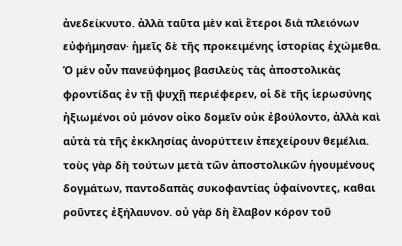ἀνεδείκνυτο. ἀλλὰ ταῦτα μὲν καὶ ἕτεροι διὰ πλειόνων εὐφήμησαν· ἡμεῖς δὲ τῆς προκειμένης ἱστορίας ἐχώμεθα. Ὁ μὲν οὖν πανεύφημος βασιλεὺς τὰς ἀποστολικὰς φροντίδας ἐν τῇ ψυχῇ περιέφερεν, οἱ δὲ τῆς ἱερωσύνης ἠξιωμένοι οὐ μόνον οἰκο δομεῖν οὐκ ἐβούλοντο, ἀλλὰ καὶ αὐτὰ τὰ τῆς ἐκκλησίας ἀνορύττειν ἐπεχείρουν θεμέλια. τοὺς γὰρ δὴ τούτων μετὰ τῶν ἀποστολικῶν ἡγουμένους δογμάτων, παντοδαπὰς συκοφαντίας ὑφαίνοντες, καθαι ροῦντες ἐξήλαυνον. οὐ γὰρ δὴ ἔλαβον κόρον τοῦ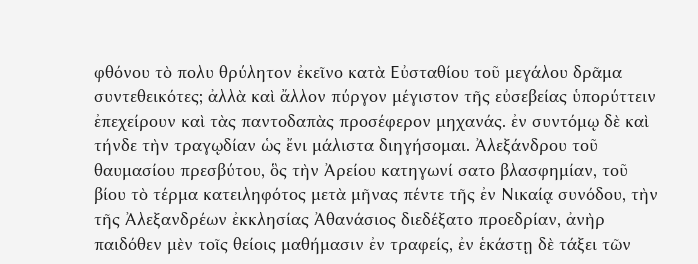φθόνου τὸ πολυ θρύλητον ἐκεῖνο κατὰ Εὐσταθίου τοῦ μεγάλου δρᾶμα συντεθεικότες; ἀλλὰ καὶ ἄλλον πύργον μέγιστον τῆς εὐσεβείας ὑπορύττειν ἐπεχείρουν καὶ τὰς παντοδαπὰς προσέφερον μηχανάς. ἐν συντόμῳ δὲ καὶ τήνδε τὴν τραγῳδίαν ὡς ἔνι μάλιστα διηγήσομαι. Ἀλεξάνδρου τοῦ θαυμασίου πρεσβύτου, ὃς τὴν Ἀρείου κατηγωνί σατο βλασφημίαν, τοῦ βίου τὸ τέρμα κατειληφότος μετὰ μῆνας πέντε τῆς ἐν Νικαίᾳ συνόδου, τὴν τῆς Ἀλεξανδρέων ἐκκλησίας Ἀθανάσιος διεδέξατο προεδρίαν, ἀνὴρ παιδόθεν μὲν τοῖς θείοις μαθήμασιν ἐν τραφείς, ἐν ἑκάστῃ δὲ τάξει τῶν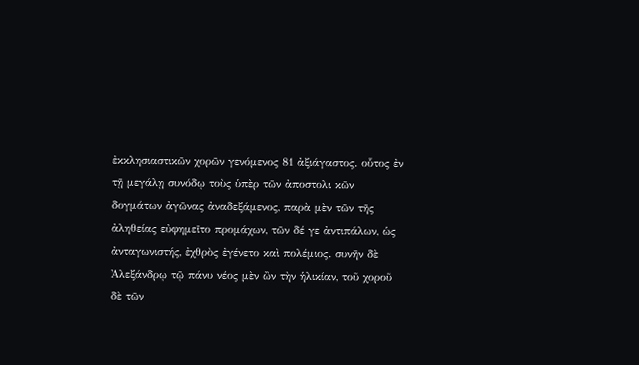ἐκκλησιαστικῶν χορῶν γενόμενος 81 ἀξιάγαστος. οὗτος ἐν τῇ μεγάλῃ συνόδῳ τοὺς ὑπὲρ τῶν ἀποστολι κῶν δογμάτων ἀγῶνας ἀναδεξάμενος, παρὰ μὲν τῶν τῆς ἀληθείας εὐφημεῖτο προμάχων, τῶν δέ γε ἀντιπάλων, ὡς ἀνταγωνιστής, ἐχθρὸς ἐγένετο καὶ πολέμιος. συνῆν δὲ Ἀλεξάνδρῳ τῷ πάνυ νέος μὲν ὢν τὴν ἡλικίαν, τοῦ χοροῦ δὲ τῶν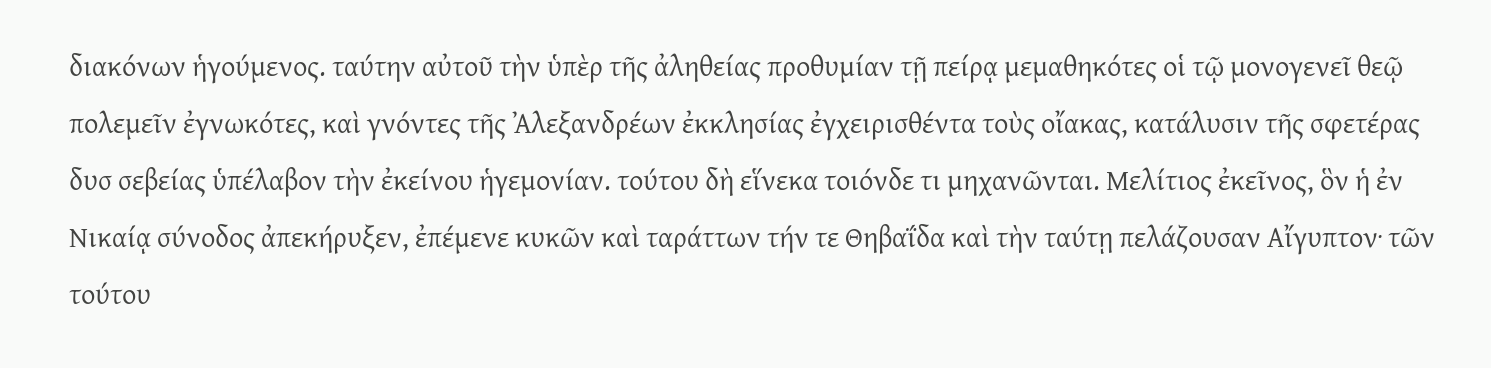διακόνων ἡγούμενος. ταύτην αὐτοῦ τὴν ὑπὲρ τῆς ἀληθείας προθυμίαν τῇ πείρᾳ μεμαθηκότες οἱ τῷ μονογενεῖ θεῷ πολεμεῖν ἐγνωκότες, καὶ γνόντες τῆς Ἀλεξανδρέων ἐκκλησίας ἐγχειρισθέντα τοὺς οἴακας, κατάλυσιν τῆς σφετέρας δυσ σεβείας ὑπέλαβον τὴν ἐκείνου ἡγεμονίαν. τούτου δὴ εἵνεκα τοιόνδε τι μηχανῶνται. Μελίτιος ἐκεῖνος, ὃν ἡ ἐν Νικαίᾳ σύνοδος ἀπεκήρυξεν, ἐπέμενε κυκῶν καὶ ταράττων τήν τε Θηβαΐδα καὶ τὴν ταύτῃ πελάζουσαν Αἴγυπτον· τῶν τούτου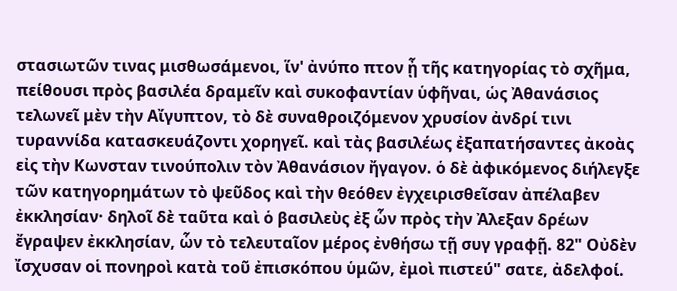στασιωτῶν τινας μισθωσάμενοι, ἵν' ἀνύπο πτον ᾖ τῆς κατηγορίας τὸ σχῆμα, πείθουσι πρὸς βασιλέα δραμεῖν καὶ συκοφαντίαν ὑφῆναι, ὡς Ἀθανάσιος τελωνεῖ μὲν τὴν Αἴγυπτον, τὸ δὲ συναθροιζόμενον χρυσίον ἀνδρί τινι τυραννίδα κατασκευάζοντι χορηγεῖ. καὶ τὰς βασιλέως ἐξαπατήσαντες ἀκοὰς εἰς τὴν Κωνσταν τινούπολιν τὸν Ἀθανάσιον ἤγαγον. ὁ δὲ ἀφικόμενος διήλεγξε τῶν κατηγορημάτων τὸ ψεῦδος καὶ τὴν θεόθεν ἐγχειρισθεῖσαν ἀπέλαβεν ἐκκλησίαν· δηλοῖ δὲ ταῦτα καὶ ὁ βασιλεὺς ἐξ ὧν πρὸς τὴν Ἀλεξαν δρέων ἔγραψεν ἐκκλησίαν, ὧν τὸ τελευταῖον μέρος ἐνθήσω τῇ συγ γραφῇ. 82" Οὐδὲν ἴσχυσαν οἱ πονηροὶ κατὰ τοῦ ἐπισκόπου ὑμῶν, ἐμοὶ πιστεύ" σατε, ἀδελφοί.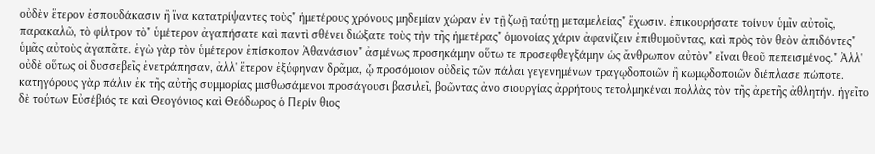οὐδὲν ἕτερον ἐσπουδάκασιν ἢ ἵνα κατατρίψαντες τοὺς" ἡμετέρους χρόνους μηδεμίαν χώραν ἐν τῇ ζωῇ ταύτῃ μεταμελείας" ἔχωσιν. ἐπικουρήσατε τοίνυν ὑμῖν αὐτοῖς, παρακαλῶ, τὸ φίλτρον τὸ" ὑμέτερον ἀγαπήσατε καὶ παντὶ σθένει διώξατε τοὺς τὴν τῆς ἡμετέρας" ὁμονοίας χάριν ἀφανίζειν ἐπιθυμοῦντας, καὶ πρὸς τὸν θεὸν ἀπιδόντες" ὑμᾶς αὐτοὺς ἀγαπᾶτε. ἐγὼ γὰρ τὸν ὑμέτερον ἐπίσκοπον Ἀθανάσιον" ἀσμένως προσηκάμην οὕτω τε προσεφθεγξάμην ὡς ἄνθρωπον αὐτὸν" εἶναι θεοῦ πεπεισμένος." Ἀλλ' οὐδὲ οὕτως οἱ δυσσεβεῖς ἐνετράπησαν, ἀλλ' ἕτερον ἐξύφηναν δρᾶμα, ᾧ προσόμοιον οὐδεὶς τῶν πάλαι γεγενημένων τραγῳδοποιῶν ἢ κωμῳδοποιῶν διέπλασε πώποτε. κατηγόρους γὰρ πάλιν ἐκ τῆς αὐτῆς συμμορίας μισθωσάμενοι προσάγουσι βασιλεῖ, βοῶντας ἀνο σιουργίας ἀρρήτους τετολμηκέναι πολλὰς τὸν τῆς ἀρετῆς ἀθλητήν. ἡγεῖτο δὲ τούτων Εὐσέβιός τε καὶ Θεογόνιος καὶ Θεόδωρος ὁ Περίν θιος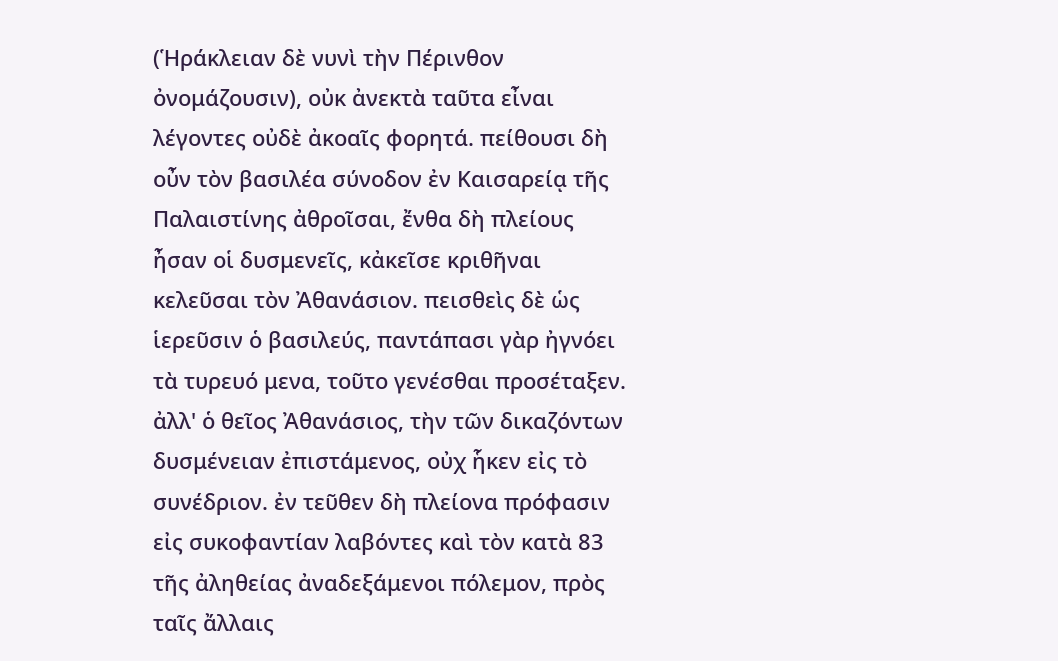(Ἡράκλειαν δὲ νυνὶ τὴν Πέρινθον ὀνομάζουσιν), οὐκ ἀνεκτὰ ταῦτα εἶναι λέγοντες οὐδὲ ἀκοαῖς φορητά. πείθουσι δὴ οὖν τὸν βασιλέα σύνοδον ἐν Καισαρείᾳ τῆς Παλαιστίνης ἀθροῖσαι, ἔνθα δὴ πλείους ἦσαν οἱ δυσμενεῖς, κἀκεῖσε κριθῆναι κελεῦσαι τὸν Ἀθανάσιον. πεισθεὶς δὲ ὡς ἱερεῦσιν ὁ βασιλεύς, παντάπασι γὰρ ἠγνόει τὰ τυρευό μενα, τοῦτο γενέσθαι προσέταξεν. ἀλλ' ὁ θεῖος Ἀθανάσιος, τὴν τῶν δικαζόντων δυσμένειαν ἐπιστάμενος, οὐχ ἧκεν εἰς τὸ συνέδριον. ἐν τεῦθεν δὴ πλείονα πρόφασιν εἰς συκοφαντίαν λαβόντες καὶ τὸν κατὰ 83 τῆς ἀληθείας ἀναδεξάμενοι πόλεμον, πρὸς ταῖς ἄλλαις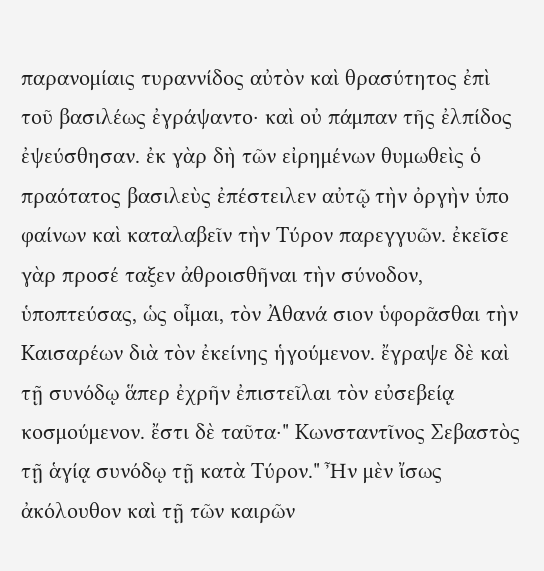παρανομίαις τυραννίδος αὐτὸν καὶ θρασύτητος ἐπὶ τοῦ βασιλέως ἐγράψαντο· καὶ οὐ πάμπαν τῆς ἐλπίδος ἐψεύσθησαν. ἐκ γὰρ δὴ τῶν εἰρημένων θυμωθεὶς ὁ πραότατος βασιλεὺς ἐπέστειλεν αὐτῷ τὴν ὀργὴν ὑπο φαίνων καὶ καταλαβεῖν τὴν Τύρον παρεγγυῶν. ἐκεῖσε γὰρ προσέ ταξεν ἀθροισθῆναι τὴν σύνοδον, ὑποπτεύσας, ὡς οἶμαι, τὸν Ἀθανά σιον ὑφορᾶσθαι τὴν Καισαρέων διὰ τὸν ἐκείνης ἡγούμενον. ἔγραψε δὲ καὶ τῇ συνόδῳ ἅπερ ἐχρῆν ἐπιστεῖλαι τὸν εὐσεβείᾳ κοσμούμενον. ἔστι δὲ ταῦτα·" Κωνσταντῖνος Σεβαστὸς τῇ ἁγίᾳ συνόδῳ τῇ κατὰ Τύρον." Ἦν μὲν ἴσως ἀκόλουθον καὶ τῇ τῶν καιρῶν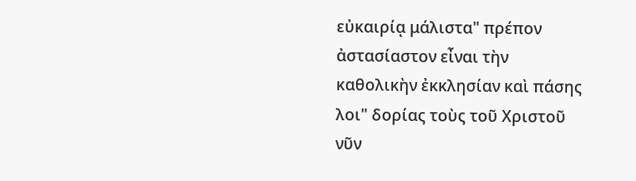εὐκαιρίᾳ μάλιστα" πρέπον ἀστασίαστον εἶναι τὴν καθολικὴν ἐκκλησίαν καὶ πάσης λοι" δορίας τοὺς τοῦ Χριστοῦ νῦν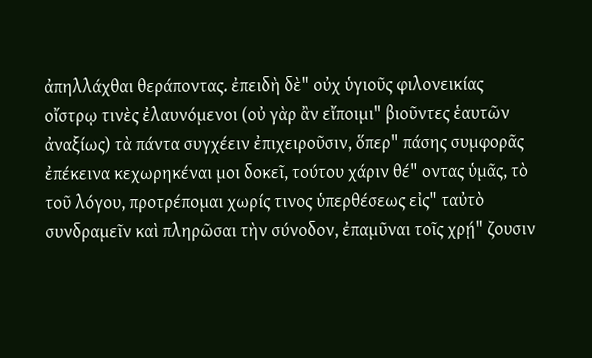ἀπηλλάχθαι θεράποντας. ἐπειδὴ δὲ" οὐχ ὑγιοῦς φιλονεικίας οἴστρῳ τινὲς ἐλαυνόμενοι (οὐ γὰρ ἂν εἴποιμι" βιοῦντες ἑαυτῶν ἀναξίως) τὰ πάντα συγχέειν ἐπιχειροῦσιν, ὅπερ" πάσης συμφορᾶς ἐπέκεινα κεχωρηκέναι μοι δοκεῖ, τούτου χάριν θέ" οντας ὑμᾶς, τὸ τοῦ λόγου, προτρέπομαι χωρίς τινος ὑπερθέσεως εἰς" ταὐτὸ συνδραμεῖν καὶ πληρῶσαι τὴν σύνοδον, ἐπαμῦναι τοῖς χρῄ" ζουσιν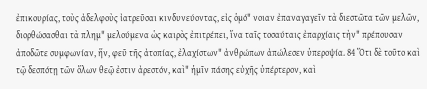ἐπικουρίας, τοὺς ἀδελφοὺς ἰατρεῦσαι κινδυνεύοντας, εἰς ὁμό" νοιαν ἐπαναγαγεῖν τὰ διεστῶτα τῶν μελῶν, διορθώσασθαι τὰ πλημ" μελούμενα ὡς καιρὸς ἐπιτρέπει, ἵνα ταῖς τοσαύταις ἐπαρχίαις τὴν" πρέπουσαν ἀποδῶτε συμφωνίαν, ἥν, φεῦ τῆς ἀτοπίας, ἐλαχίστων" ἀνθρώπων ἀπώλεσεν ὑπεροψία. 84 Ὅτι δὲ τοῦτο καὶ τῷ δεσπότῃ τῶν ὅλων θεῷ ἐστιν ἀρεστόν, καὶ" ἡμῖν πάσης εὐχῆς ὑπέρτερον, καὶ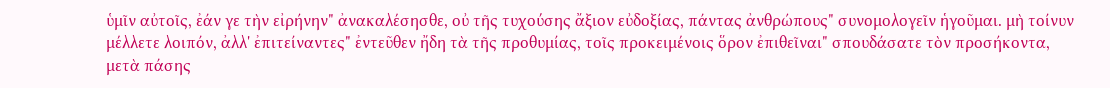ὑμῖν αὐτοῖς, ἐάν γε τὴν εἰρήνην" ἀνακαλέσησθε, οὐ τῆς τυχούσης ἄξιον εὐδοξίας, πάντας ἀνθρώπους" συνομολογεῖν ἡγοῦμαι. μὴ τοίνυν μέλλετε λοιπόν, ἀλλ' ἐπιτείναντες" ἐντεῦθεν ἤδη τὰ τῆς προθυμίας, τοῖς προκειμένοις ὅρον ἐπιθεῖναι" σπουδάσατε τὸν προσήκοντα, μετὰ πάσης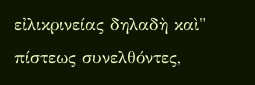εἰλικρινείας δηλαδὴ καὶ" πίστεως συνελθόντες,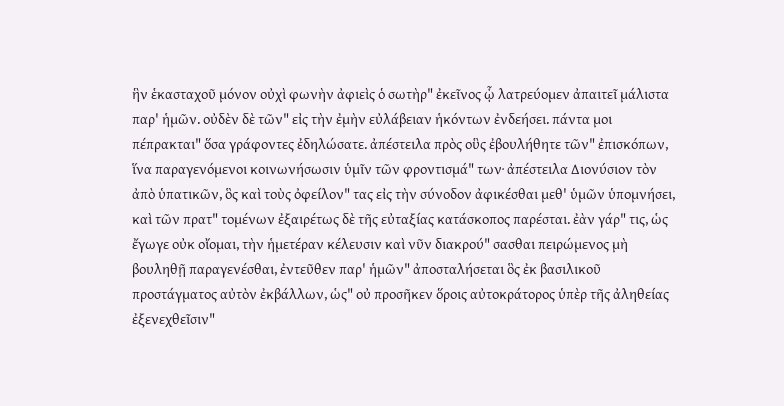ἣν ἑκασταχοῦ μόνον οὐχὶ φωνὴν ἀφιεὶς ὁ σωτὴρ" ἐκεῖνος ᾧ λατρεύομεν ἀπαιτεῖ μάλιστα παρ' ἡμῶν. οὐδὲν δὲ τῶν" εἰς τὴν ἐμὴν εὐλάβειαν ἡκόντων ἐνδεήσει. πάντα μοι πέπρακται" ὅσα γράφοντες ἐδηλώσατε. ἀπέστειλα πρὸς οὓς ἐβουλήθητε τῶν" ἐπισκόπων, ἵνα παραγενόμενοι κοινωνήσωσιν ὑμῖν τῶν φροντισμά" των· ἀπέστειλα Διονύσιον τὸν ἀπὸ ὑπατικῶν, ὃς καὶ τοὺς ὀφείλον" τας εἰς τὴν σύνοδον ἀφικέσθαι μεθ' ὑμῶν ὑπομνήσει, καὶ τῶν πρατ" τομένων ἐξαιρέτως δὲ τῆς εὐταξίας κατάσκοπος παρέσται. ἐὰν γάρ" τις, ὡς ἔγωγε οὐκ οἴομαι, τὴν ἡμετέραν κέλευσιν καὶ νῦν διακρού" σασθαι πειρώμενος μὴ βουληθῇ παραγενέσθαι, ἐντεῦθεν παρ' ἡμῶν" ἀποσταλήσεται ὃς ἐκ βασιλικοῦ προστάγματος αὐτὸν ἐκβάλλων, ὡς" οὐ προσῆκεν ὅροις αὐτοκράτορος ὑπὲρ τῆς ἀληθείας ἐξενεχθεῖσιν"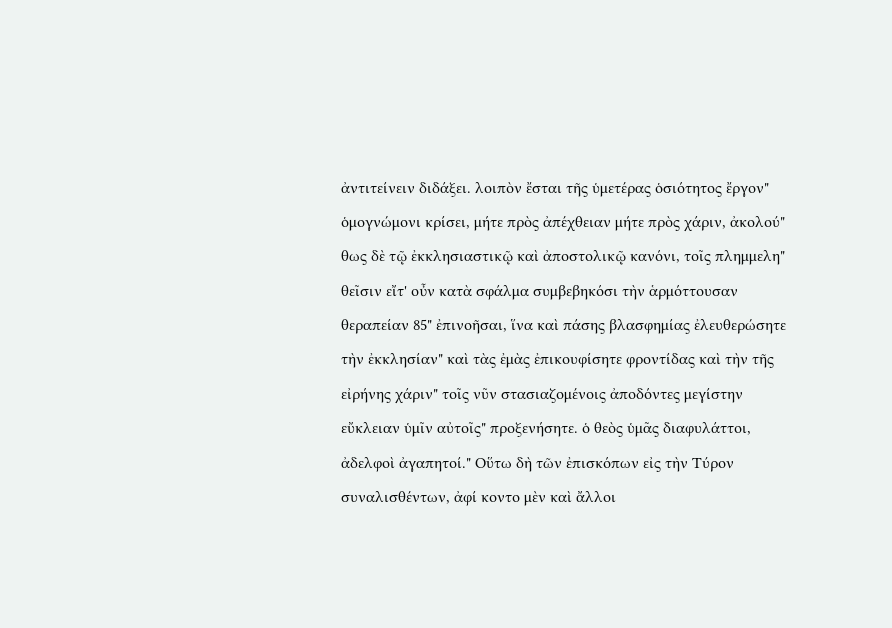ἀντιτείνειν διδάξει. λοιπὸν ἔσται τῆς ὑμετέρας ὁσιότητος ἔργον" ὁμογνώμονι κρίσει, μήτε πρὸς ἀπέχθειαν μήτε πρὸς χάριν, ἀκολού" θως δὲ τῷ ἐκκλησιαστικῷ καὶ ἀποστολικῷ κανόνι, τοῖς πλημμελη" θεῖσιν εἴτ' οὖν κατὰ σφάλμα συμβεβηκόσι τὴν ἁρμόττουσαν θεραπείαν 85" ἐπινοῆσαι, ἵνα καὶ πάσης βλασφημίας ἐλευθερώσητε τὴν ἐκκλησίαν" καὶ τὰς ἐμὰς ἐπικουφίσητε φροντίδας καὶ τὴν τῆς εἰρήνης χάριν" τοῖς νῦν στασιαζομένοις ἀποδόντες μεγίστην εὔκλειαν ὑμῖν αὐτοῖς" προξενήσητε. ὁ θεὸς ὑμᾶς διαφυλάττοι, ἀδελφοὶ ἀγαπητοί." Οὕτω δὴ τῶν ἐπισκόπων εἰς τὴν Τύρον συναλισθέντων, ἀφί κοντο μὲν καὶ ἄλλοι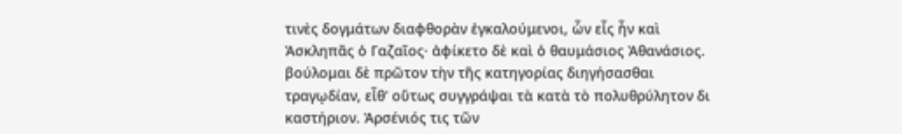τινὲς δογμάτων διαφθορὰν ἐγκαλούμενοι, ὧν εἷς ἦν καὶ Ἀσκληπᾶς ὁ Γαζαῖος· ἀφίκετο δὲ καὶ ὁ θαυμάσιος Ἀθανάσιος. βούλομαι δὲ πρῶτον τὴν τῆς κατηγορίας διηγήσασθαι τραγῳδίαν, εἶθ' οὕτως συγγράψαι τὰ κατὰ τὸ πολυθρύλητον δι καστήριον. Ἀρσένιός τις τῶν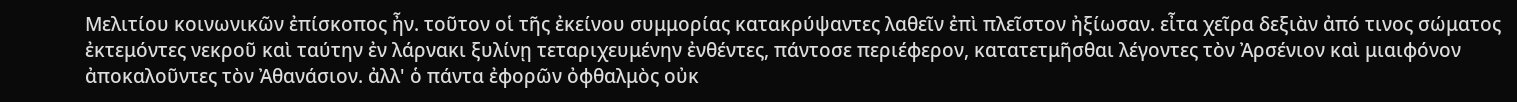Μελιτίου κοινωνικῶν ἐπίσκοπος ἦν. τοῦτον οἱ τῆς ἐκείνου συμμορίας κατακρύψαντες λαθεῖν ἐπὶ πλεῖστον ἠξίωσαν. εἶτα χεῖρα δεξιὰν ἀπό τινος σώματος ἐκτεμόντες νεκροῦ καὶ ταύτην ἐν λάρνακι ξυλίνῃ τεταριχευμένην ἐνθέντες, πάντοσε περιέφερον, κατατετμῆσθαι λέγοντες τὸν Ἀρσένιον καὶ μιαιφόνον ἀποκαλοῦντες τὸν Ἀθανάσιον. ἀλλ' ὁ πάντα ἐφορῶν ὀφθαλμὸς οὐκ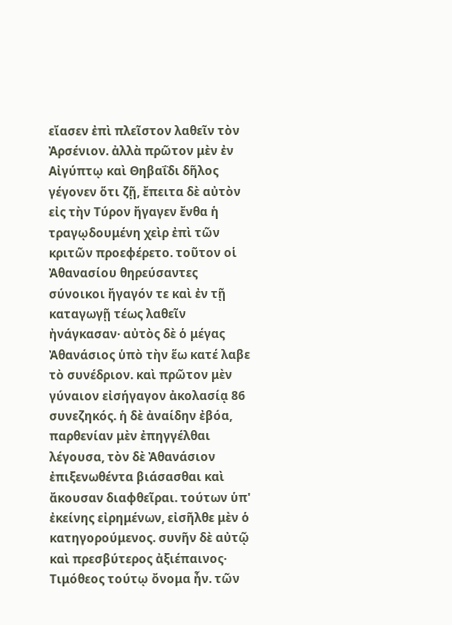εἴασεν ἐπὶ πλεῖστον λαθεῖν τὸν Ἀρσένιον. ἀλλὰ πρῶτον μὲν ἐν Αἰγύπτῳ καὶ Θηβαΐδι δῆλος γέγονεν ὅτι ζῇ, ἔπειτα δὲ αὐτὸν εἰς τὴν Τύρον ἤγαγεν ἔνθα ἡ τραγῳδουμένη χεὶρ ἐπὶ τῶν κριτῶν προεφέρετο. τοῦτον οἱ Ἀθανασίου θηρεύσαντες σύνοικοι ἤγαγόν τε καὶ ἐν τῇ καταγωγῇ τέως λαθεῖν ἠνάγκασαν· αὐτὸς δὲ ὁ μέγας Ἀθανάσιος ὑπὸ τὴν ἕω κατέ λαβε τὸ συνέδριον. καὶ πρῶτον μὲν γύναιον εἰσήγαγον ἀκολασίᾳ 86 συνεζηκός. ἡ δὲ ἀναίδην ἐβόα, παρθενίαν μὲν ἐπηγγέλθαι λέγουσα, τὸν δὲ Ἀθανάσιον ἐπιξενωθέντα βιάσασθαι καὶ ἄκουσαν διαφθεῖραι. τούτων ὑπ' ἐκείνης εἰρημένων, εἰσῆλθε μὲν ὁ κατηγορούμενος. συνῆν δὲ αὐτῷ καὶ πρεσβύτερος ἀξιέπαινος· Τιμόθεος τούτῳ ὄνομα ἦν. τῶν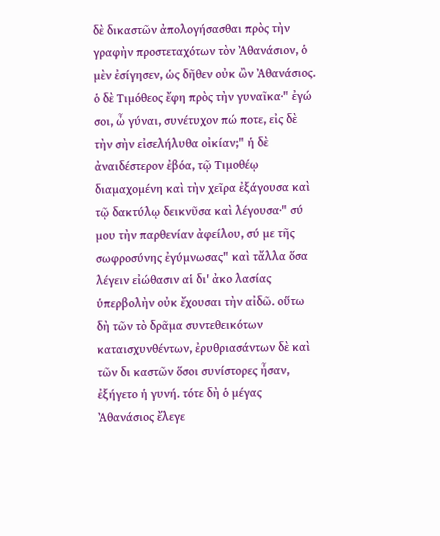δὲ δικαστῶν ἀπολογήσασθαι πρὸς τὴν γραφὴν προστεταχότων τὸν Ἀθανάσιον, ὁ μὲν ἐσίγησεν, ὡς δῆθεν οὐκ ὢν Ἀθανάσιος. ὁ δὲ Τιμόθεος ἔφη πρὸς τὴν γυναῖκα·" ἐγώ σοι, ὦ γύναι, συνέτυχον πώ ποτε, εἰς δὲ τὴν σὴν εἰσελήλυθα οἰκίαν;" ἡ δὲ ἀναιδέστερον ἐβόα, τῷ Τιμοθέῳ διαμαχομένη καὶ τὴν χεῖρα ἐξάγουσα καὶ τῷ δακτύλῳ δεικνῦσα καὶ λέγουσα·" σύ μου τὴν παρθενίαν ἀφείλου, σύ με τῆς σωφροσύνης ἐγύμνωσας" καὶ τἄλλα ὅσα λέγειν εἰώθασιν αἱ δι' ἀκο λασίας ὑπερβολὴν οὐκ ἔχουσαι τὴν αἰδῶ. οὕτω δὴ τῶν τὸ δρᾶμα συντεθεικότων καταισχυνθέντων, ἐρυθριασάντων δὲ καὶ τῶν δι καστῶν ὅσοι συνίστορες ἦσαν, ἐξήγετο ἡ γυνή. τότε δὴ ὁ μέγας Ἀθανάσιος ἔλεγε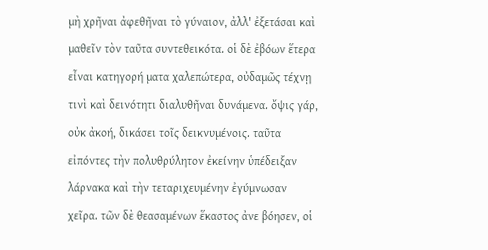μὴ χρῆναι ἀφεθῆναι τὸ γύναιον, ἀλλ' ἐξετάσαι καὶ μαθεῖν τὸν ταῦτα συντεθεικότα. οἱ δὲ ἐβόων ἕτερα εἶναι κατηγορή ματα χαλεπώτερα, οὐδαμῶς τέχνῃ τινὶ καὶ δεινότητι διαλυθῆναι δυνάμενα. ὄψις γάρ, οὐκ ἀκοή, δικάσει τοῖς δεικνυμένοις. ταῦτα εἰπόντες τὴν πολυθρύλητον ἐκείνην ὑπέδειξαν λάρνακα καὶ τὴν τεταριχευμένην ἐγύμνωσαν χεῖρα. τῶν δὲ θεασαμένων ἕκαστος ἀνε βόησεν, οἱ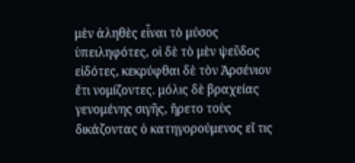μὲν ἀληθὲς εἶναι τὸ μύσος ὑπειληφότες, οἱ δὲ τὸ μὲν ψεῦδος εἰδότες, κεκρύφθαι δὲ τὸν Ἀρσένιον ἔτι νομίζοντες. μόλις δὲ βραχείας γενομένης σιγῆς, ἤρετο τοὺς δικάζοντας ὁ κατηγορούμενος εἴ τις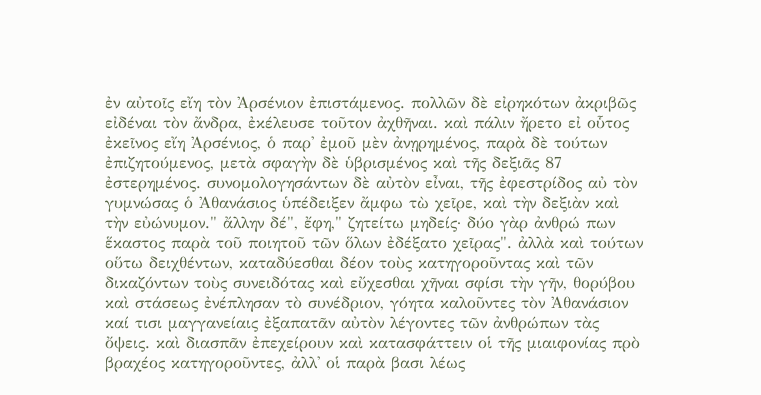ἐν αὐτοῖς εἴη τὸν Ἀρσένιον ἐπιστάμενος. πολλῶν δὲ εἰρηκότων ἀκριβῶς εἰδέναι τὸν ἄνδρα, ἐκέλευσε τοῦτον ἀχθῆναι. καὶ πάλιν ἤρετο εἰ οὗτος ἐκεῖνος εἴη Ἀρσένιος, ὁ παρ' ἐμοῦ μὲν ἀνῃρημένος, παρὰ δὲ τούτων ἐπιζητούμενος, μετὰ σφαγὴν δὲ ὑβρισμένος καὶ τῆς δεξιᾶς 87 ἐστερημένος. συνομολογησάντων δὲ αὐτὸν εἶναι, τῆς ἐφεστρίδος αὐ τὸν γυμνώσας ὁ Ἀθανάσιος ὑπέδειξεν ἄμφω τὼ χεῖρε, καὶ τὴν δεξιὰν καὶ τὴν εὐώνυμον." ἄλλην δέ", ἔφη," ζητείτω μηδείς· δύο γὰρ ἀνθρώ πων ἕκαστος παρὰ τοῦ ποιητοῦ τῶν ὅλων ἐδέξατο χεῖρας". ἀλλὰ καὶ τούτων οὕτω δειχθέντων, καταδύεσθαι δέον τοὺς κατηγοροῦντας καὶ τῶν δικαζόντων τοὺς συνειδότας καὶ εὔχεσθαι χῆναι σφίσι τὴν γῆν, θορύβου καὶ στάσεως ἐνέπλησαν τὸ συνέδριον, γόητα καλοῦντες τὸν Ἀθανάσιον καί τισι μαγγανείαις ἐξαπατᾶν αὐτὸν λέγοντες τῶν ἀνθρώπων τὰς ὄψεις. καὶ διασπᾶν ἐπεχείρουν καὶ κατασφάττειν οἱ τῆς μιαιφονίας πρὸ βραχέος κατηγοροῦντες, ἀλλ' οἱ παρὰ βασι λέως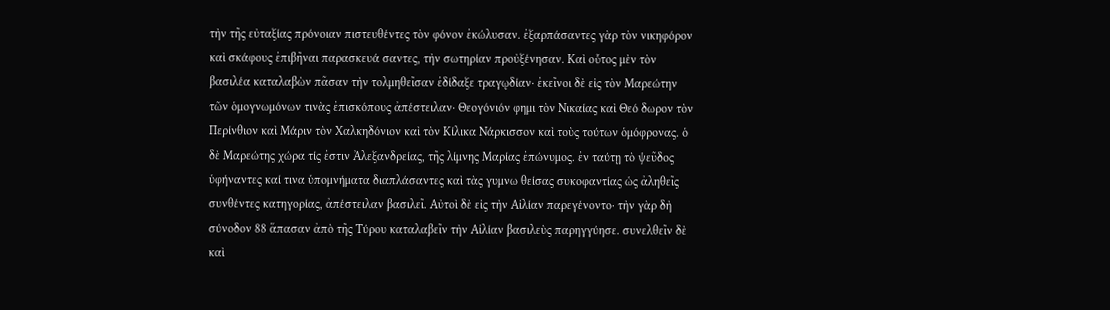τὴν τῆς εὐταξίας πρόνοιαν πιστευθέντες τὸν φόνον ἐκώλυσαν. ἐξαρπάσαντες γὰρ τὸν νικηφόρον καὶ σκάφους ἐπιβῆναι παρασκευά σαντες, τὴν σωτηρίαν προὐξένησαν. Καὶ οὗτος μὲν τὸν βασιλέα καταλαβὼν πᾶσαν τὴν τολμηθεῖσαν ἐδίδαξε τραγῳδίαν· ἐκεῖνοι δὲ εἰς τὸν Μαρεώτην τῶν ὁμογνωμόνων τινὰς ἐπισκόπους ἀπέστειλαν· Θεογόνιόν φημι τὸν Νικαίας καὶ Θεό δωρον τὸν Περίνθιον καὶ Μάριν τὸν Χαλκηδόνιον καὶ τὸν Κίλικα Νάρκισσον καὶ τοὺς τούτων ὁμόφρονας. ὁ δὲ Μαρεώτης χώρα τίς ἐστιν Ἀλεξανδρείας, τῆς λίμνης Μαρίας ἐπώνυμος. ἐν ταύτῃ τὸ ψεῦδος ὑφήναντες καί τινα ὑπομνήματα διαπλάσαντες καὶ τὰς γυμνω θείσας συκοφαντίας ὡς ἀληθεῖς συνθέντες κατηγορίας, ἀπέστειλαν βασιλεῖ. Αὐτοὶ δὲ εἰς τὴν Αἰλίαν παρεγένοντο· τὴν γὰρ δὴ σύνοδον 88 ἅπασαν ἀπὸ τῆς Τύρου καταλαβεῖν τὴν Αἰλίαν βασιλεὺς παρηγγύησε. συνελθεῖν δὲ καὶ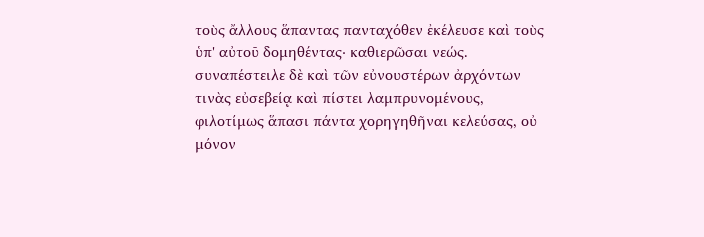τοὺς ἄλλους ἅπαντας πανταχόθεν ἐκέλευσε καὶ τοὺς ὑπ' αὐτοῦ δομηθέντας· καθιερῶσαι νεώς. συναπέστειλε δὲ καὶ τῶν εὐνουστέρων ἀρχόντων τινὰς εὐσεβείᾳ καὶ πίστει λαμπρυνομένους, φιλοτίμως ἅπασι πάντα χορηγηθῆναι κελεύσας, οὐ μόνον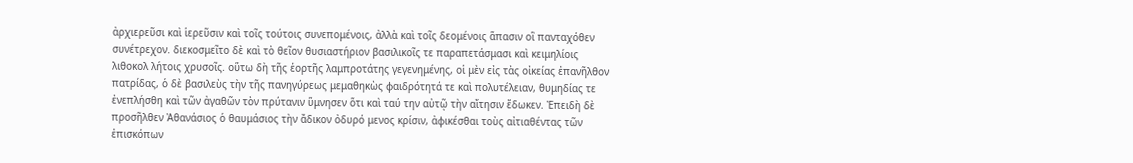ἀρχιερεῦσι καὶ ἱερεῦσιν καὶ τοῖς τούτοις συνεπομένοις, ἀλλὰ καὶ τοῖς δεομένοις ἅπασιν οἳ πανταχόθεν συνέτρεχον. διεκοσμεῖτο δὲ καὶ τὸ θεῖον θυσιαστήριον βασιλικοῖς τε παραπετάσμασι καὶ κειμηλίοις λιθοκολ λήτοις χρυσοῖς. οὕτω δὴ τῆς ἑορτῆς λαμπροτάτης γεγενημένης, οἱ μὲν εἰς τὰς οἰκείας ἐπανῆλθον πατρίδας, ὁ δὲ βασιλεὺς τὴν τῆς πανηγύρεως μεμαθηκὼς φαιδρότητά τε καὶ πολυτέλειαν, θυμηδίας τε ἐνεπλήσθη καὶ τῶν ἀγαθῶν τὸν πρύτανιν ὕμνησεν ὅτι καὶ ταύ την αὐτῷ τὴν αἴτησιν ἔδωκεν. Ἐπειδὴ δὲ προσῆλθεν Ἀθανάσιος ὁ θαυμάσιος τὴν ἄδικον ὀδυρό μενος κρίσιν, ἀφικέσθαι τοὺς αἰτιαθέντας τῶν ἐπισκόπων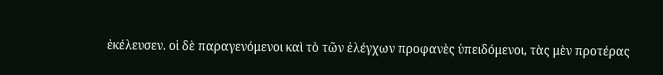ἐκέλευσεν. οἱ δὲ παραγενόμενοι καὶ τὸ τῶν ἐλέγχων προφανὲς ὑπειδόμενοι, τὰς μὲν προτέρας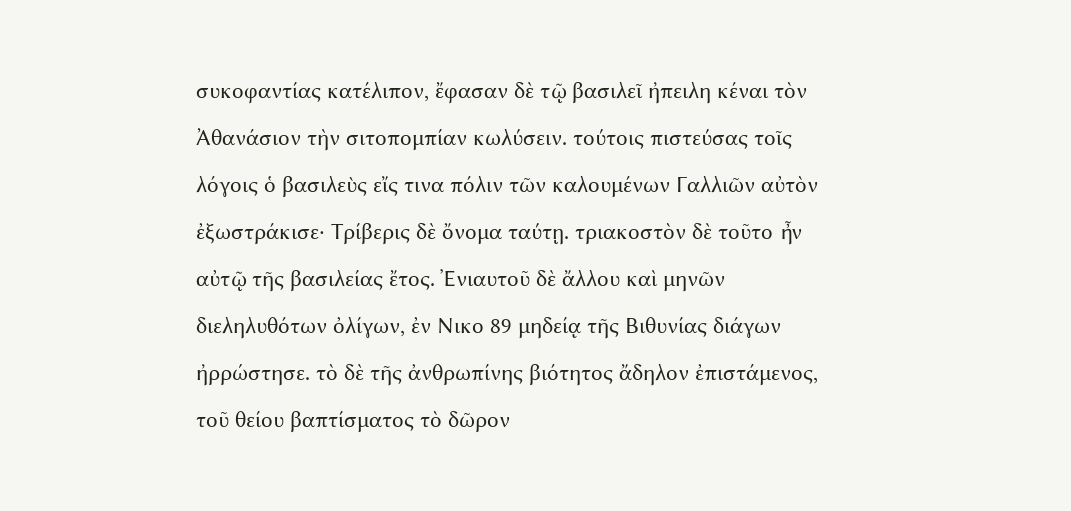συκοφαντίας κατέλιπον, ἔφασαν δὲ τῷ βασιλεῖ ἠπειλη κέναι τὸν Ἀθανάσιον τὴν σιτοπομπίαν κωλύσειν. τούτοις πιστεύσας τοῖς λόγοις ὁ βασιλεὺς εἴς τινα πόλιν τῶν καλουμένων Γαλλιῶν αὐτὸν ἐξωστράκισε· Τρίβερις δὲ ὄνομα ταύτῃ. τριακοστὸν δὲ τοῦτο ἦν αὐτῷ τῆς βασιλείας ἔτος. Ἐνιαυτοῦ δὲ ἄλλου καὶ μηνῶν διεληλυθότων ὀλίγων, ἐν Νικο 89 μηδείᾳ τῆς Βιθυνίας διάγων ἠρρώστησε. τὸ δὲ τῆς ἀνθρωπίνης βιότητος ἄδηλον ἐπιστάμενος, τοῦ θείου βαπτίσματος τὸ δῶρον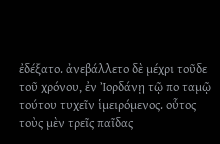ἐδέξατο. ἀνεβάλλετο δὲ μέχρι τοῦδε τοῦ χρόνου, ἐν Ἰορδάνῃ τῷ πο ταμῷ τούτου τυχεῖν ἱμειρόμενος. οὗτος τοὺς μὲν τρεῖς παῖδας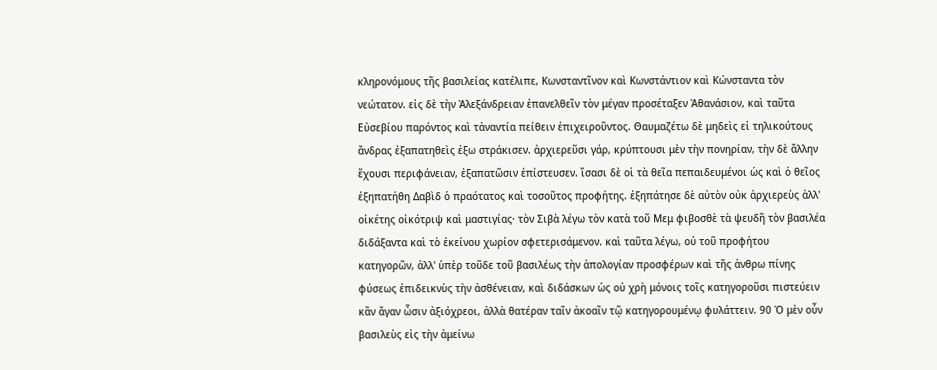κληρονόμους τῆς βασιλείας κατέλιπε, Κωνσταντῖνον καὶ Κωνστάντιον καὶ Κώνσταντα τὸν νεώτατον. εἰς δὲ τὴν Ἀλεξάνδρειαν ἐπανελθεῖν τὸν μέγαν προσέταξεν Ἀθανάσιον, καὶ ταῦτα Εὐσεβίου παρόντος καὶ τἀναντία πείθειν ἐπιχειροῦντος. Θαυμαζέτω δὲ μηδεὶς εἰ τηλικούτους ἄνδρας ἐξαπατηθεὶς ἐξω στράκισεν. ἀρχιερεῦσι γάρ, κρύπτουσι μὲν τὴν πονηρίαν, τὴν δὲ ἄλλην ἔχουσι περιφάνειαν, ἐξαπατῶσιν ἐπίστευσεν. ἴσασι δὲ οἱ τὰ θεῖα πεπαιδευμένοι ὡς καὶ ὁ θεῖος ἐξηπατήθη Δαβὶδ ὁ πραότατος καὶ τοσοῦτος προφήτης. ἐξηπάτησε δὲ αὐτὸν οὐκ ἀρχιερεὺς ἀλλ' οἰκέτης οἰκότριψ καὶ μαστιγίας· τὸν Σιβὰ λέγω τὸν κατὰ τοῦ Μεμ φιβοσθὲ τὰ ψευδῆ τὸν βασιλέα διδάξαντα καὶ τὸ ἐκείνου χωρίον σφετερισάμενον. καὶ ταῦτα λέγω, οὐ τοῦ προφήτου κατηγορῶν, ἀλλ' ὑπὲρ τοῦδε τοῦ βασιλέως τὴν ἀπολογίαν προσφέρων καὶ τῆς ἀνθρω πίνης φύσεως ἐπιδεικνὺς τὴν ἀσθένειαν, καὶ διδάσκων ὡς οὐ χρὴ μόνοις τοῖς κατηγοροῦσι πιστεύειν κἂν ἄγαν ὦσιν ἀξιόχρεοι, ἀλλὰ θατέραν ταῖν ἀκοαῖν τῷ κατηγορουμένῳ φυλάττειν. 90 Ὁ μὲν οὖν βασιλεὺς εἰς τὴν ἀμείνω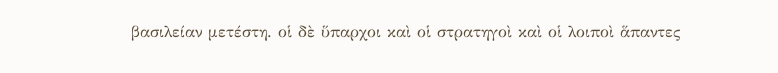βασιλείαν μετέστη. οἱ δὲ ὕπαρχοι καὶ οἱ στρατηγοὶ καὶ οἱ λοιποὶ ἅπαντες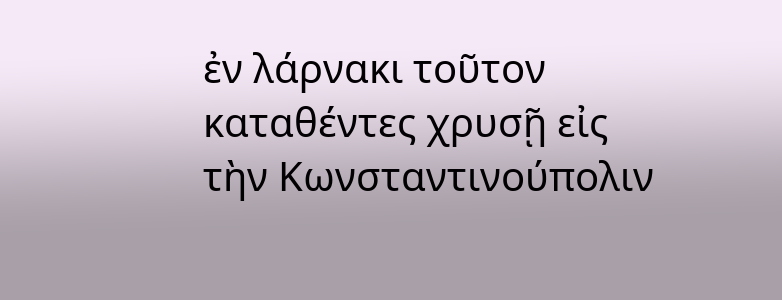ἐν λάρνακι τοῦτον καταθέντες χρυσῇ εἰς τὴν Κωνσταντινούπολιν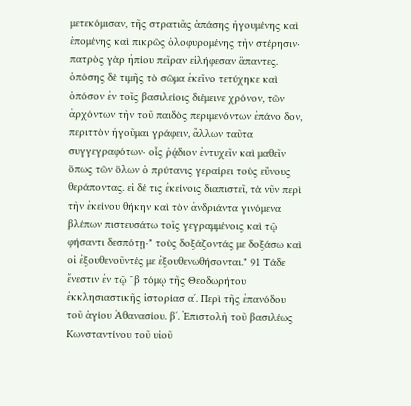μετεκόμισαν, τῆς στρατιᾶς ἁπάσης ἡγουμένης καὶ ἑπομένης καὶ πικρῶς ὀλοφυρομένης τὴν στέρησιν· πατρὸς γὰρ ἠπίου πεῖραν εἰλήφεσαν ἅπαντες. ὁπόσης δὲ τιμῆς τὸ σῶμα ἐκεῖνο τετύχηκε καὶ ὁπόσον ἐν τοῖς βασιλείοις διέμεινε χρόνον, τῶν ἀρχόντων τὴν τοῦ παιδὸς περιμενόντων ἐπάνο δον, περιττὸν ἡγοῦμαι γράφειν, ἄλλων ταῦτα συγγεγραφότων· οἷς ῥᾴδιον ἐντυχεῖν καὶ μαθεῖν ὅπως τῶν ὅλων ὁ πρύτανις γεραίρει τοὺς εὔνους θεράποντας. εἰ δέ τις ἐκείνοις διαπιστεῖ, τὰ νῦν περὶ τὴν ἐκείνου θήκην καὶ τὸν ἀνδριάντα γινόμενα βλέπων πιστευσάτω τοῖς γεγραμμένοις καὶ τῷ φήσαντι δεσπότῃ·" τοὺς δοξάζοντάς με δοξάσω καὶ οἱ ἐξουθενοῦντές με ἐξουθενωθήσονται." 91 Τάδε ἔνεστιν ἐν τῷ ˉβ τόμῳ τῆς Θεοδωρήτου ἐκκλησιαστικῆς ἱστορίασ αʹ. Περὶ τῆς ἐπανόδου τοῦ ἁγίου Ἀθανασίου. βʹ. Ἐπιστολὴ τοῦ βασιλέως Κωνσταντίνου τοῦ υἱοῦ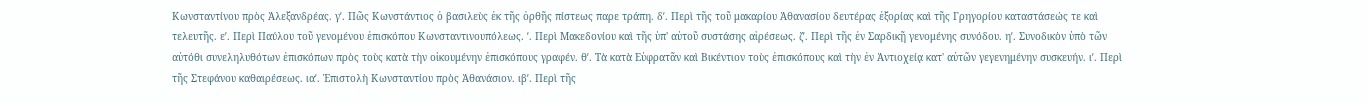Κωνσταντίνου πρὸς Ἀλεξανδρέας. γʹ. Πῶς Κωνστάντιος ὁ βασιλεὺς ἐκ τῆς ὀρθῆς πίστεως παρε τράπη. δʹ. Περὶ τῆς τοῦ μακαρίου Ἀθανασίου δευτέρας ἐξορίας καὶ τῆς Γρηγορίου καταστάσεώς τε καὶ τελευτῆς. εʹ. Περὶ Παύλου τοῦ γενομένου ἐπισκόπου Κωνσταντινουπόλεως. ʹ. Περὶ Μακεδονίου καὶ τῆς ὑπ' αὐτοῦ συστάσης αἱρέσεως. ζʹ. Περὶ τῆς ἐν Σαρδικῇ γενομένης συνόδου. ηʹ. Συνοδικὸν ὑπὸ τῶν αὐτόθι συνεληλυθότων ἐπισκόπων πρὸς τοὺς κατὰ τὴν οἰκουμένην ἐπισκόπους γραφέν. θʹ. Τὰ κατὰ Εὐφρατᾶν καὶ Βικέντιον τοὺς ἐπισκόπους καὶ τὴν ἐν Ἀντιοχείᾳ κατ' αὐτῶν γεγενημένην συσκευήν. ιʹ. Περὶ τῆς Στεφάνου καθαιρέσεως. ιαʹ. Ἐπιστολὴ Κωνσταντίου πρὸς Ἀθανάσιον. ιβʹ. Περὶ τῆς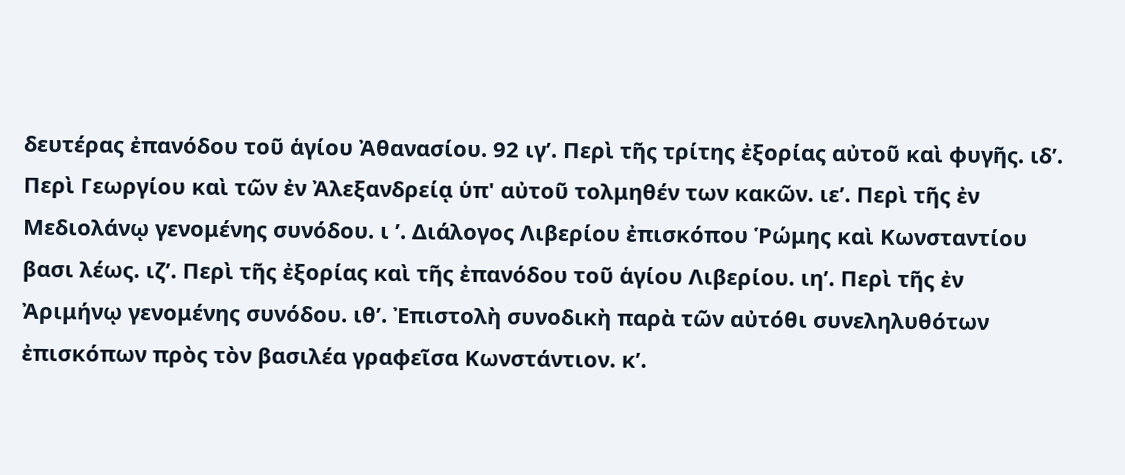δευτέρας ἐπανόδου τοῦ ἁγίου Ἀθανασίου. 92 ιγʹ. Περὶ τῆς τρίτης ἐξορίας αὐτοῦ καὶ φυγῆς. ιδʹ. Περὶ Γεωργίου καὶ τῶν ἐν Ἀλεξανδρείᾳ ὑπ' αὐτοῦ τολμηθέν των κακῶν. ιεʹ. Περὶ τῆς ἐν Μεδιολάνῳ γενομένης συνόδου. ι ʹ. Διάλογος Λιβερίου ἐπισκόπου Ῥώμης καὶ Κωνσταντίου βασι λέως. ιζʹ. Περὶ τῆς ἐξορίας καὶ τῆς ἐπανόδου τοῦ ἁγίου Λιβερίου. ιηʹ. Περὶ τῆς ἐν Ἀριμήνῳ γενομένης συνόδου. ιθʹ. Ἐπιστολὴ συνοδικὴ παρὰ τῶν αὐτόθι συνεληλυθότων ἐπισκόπων πρὸς τὸν βασιλέα γραφεῖσα Κωνστάντιον. κʹ.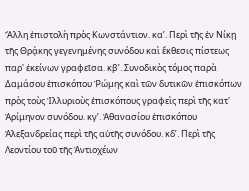Ἄλλη ἐπιστολὴ πρὸς Κωνστάντιον. καʹ. Περὶ τῆς ἐν Νίκῃ τῆς Θρᾴκης γεγενημένης συνόδου καὶ ἔκθεσις πίστεως παρ' ἐκείνων γραφεῖσα. κβʹ. Συνοδικὸς τόμος παρὰ Δαμάσου ἐπισκόπου Ῥώμης καὶ τῶν δυτικῶν ἐπισκόπων πρὸς τοὺς Ἰλλυριοὺς ἐπισκόπους γραφεὶς περὶ τῆς κατ' Ἀρίμηνον συνόδου. κγʹ. Ἀθανασίου ἐπισκόπου Ἀλεξανδρείας περὶ τῆς αὐτῆς συνόδου. κδʹ. Περὶ τῆς Λεοντίου τοῦ τῆς Ἀντιοχέων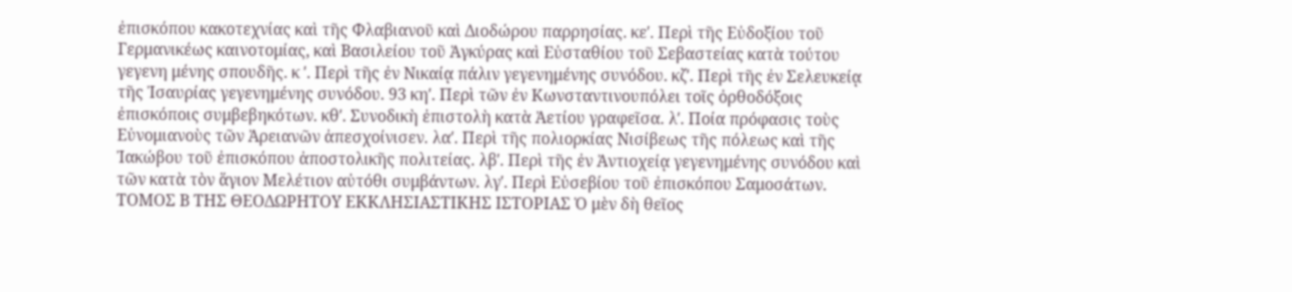ἐπισκόπου κακοτεχνίας καὶ τῆς Φλαβιανοῦ καὶ Διοδώρου παρρησίας. κεʹ. Περὶ τῆς Εὐδοξίου τοῦ Γερμανικέως καινοτομίας, καὶ Βασιλείου τοῦ Ἀγκύρας καὶ Εὐσταθίου τοῦ Σεβαστείας κατὰ τούτου γεγενη μένης σπουδῆς. κ ʹ. Περὶ τῆς ἐν Νικαίᾳ πάλιν γεγενημένης συνόδου. κζʹ. Περὶ τῆς ἐν Σελευκείᾳ τῆς Ἰσαυρίας γεγενημένης συνόδου. 93 κηʹ. Περὶ τῶν ἐν Κωνσταντινουπόλει τοῖς ὀρθοδόξοις ἐπισκόποις συμβεβηκότων. κθʹ. Συνοδικὴ ἐπιστολὴ κατὰ Ἀετίου γραφεῖσα. λʹ. Ποία πρόφασις τοὺς Εὐνομιανοὺς τῶν Ἀρειανῶν ἀπεσχοίνισεν. λαʹ. Περὶ τῆς πολιορκίας Νισίβεως τῆς πόλεως καὶ τῆς Ἰακώβου τοῦ ἐπισκόπου ἀποστολικῆς πολιτείας. λβʹ. Περὶ τῆς ἐν Ἀντιοχείᾳ γεγενημένης συνόδου καὶ τῶν κατὰ τὸν ἅγιον Μελέτιον αὐτόθι συμβάντων. λγʹ. Περὶ Εὐσεβίου τοῦ ἐπισκόπου Σαμοσάτων. ΤΟΜΟΣ Β ΤΗΣ ΘΕΟΔΩΡΗΤΟΥ ΕΚΚΛΗΣΙΑΣΤΙΚΗΣ ΙΣΤΟΡΙΑΣ Ὁ μὲν δὴ θεῖος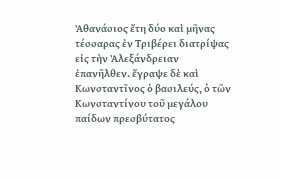Ἀθανάσιος ἔτη δύο καὶ μῆνας τέσσαρας ἐν Τριβέρει διατρίψας εἰς τὴν Ἀλεξάνδρειαν ἐπανῆλθεν. ἔγραψε δὲ καὶ Κωνσταντῖνος ὁ βασιλεύς, ὁ τῶν Κωνσταντίνου τοῦ μεγάλου παίδων πρεσβύτατος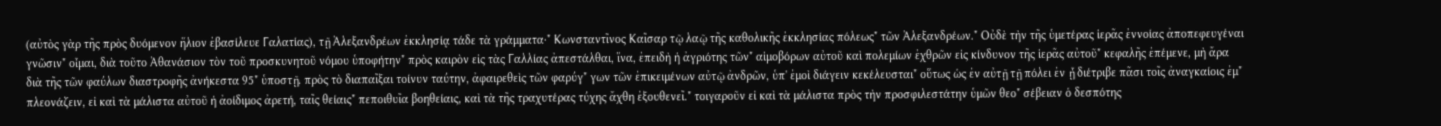(αὐτὸς γὰρ τῆς πρὸς δυόμενον ἥλιον ἐβασίλευε Γαλατίας), τῇ Ἀλεξανδρέων ἐκκλησίᾳ τάδε τὰ γράμματα·" Κωνσταντῖνος Καῖσαρ τῷ λαῷ τῆς καθολικῆς ἐκκλησίας πόλεως" τῶν Ἀλεξανδρέων." Οὐδὲ τὴν τῆς ὑμετέρας ἱερᾶς ἐννοίας ἀποπεφευγέναι γνῶσιν" οἶμαι, διὰ τοῦτο Ἀθανάσιον τὸν τοῦ προσκυνητοῦ νόμου ὑποφήτην" πρὸς καιρὸν εἰς τὰς Γαλλίας ἀπεστάλθαι, ἵνα, ἐπειδὴ ἡ ἀγριότης τῶν" αἱμοβόρων αὐτοῦ καὶ πολεμίων ἐχθρῶν εἰς κίνδυνον τῆς ἱερᾶς αὐτοῦ" κεφαλῆς ἐπέμενε, μὴ ἄρα διὰ τῆς τῶν φαύλων διαστροφῆς ἀνήκεστα 95" ὑποστῇ. πρὸς τὸ διαπαῖξαι τοίνυν ταύτην, ἀφαιρεθεὶς τῶν φαρύγ" γων τῶν ἐπικειμένων αὐτῷ ἀνδρῶν, ὑπ' ἐμοὶ διάγειν κεκέλευσται" οὕτως ὡς ἐν αὐτῇ τῇ πόλει ἐν ᾗ διέτριβε πᾶσι τοῖς ἀναγκαίοις ἐμ" πλεονάζειν, εἰ καὶ τὰ μάλιστα αὐτοῦ ἡ ἀοίδιμος ἀρετή, ταῖς θείαις" πεποιθυῖα βοηθείαις, καὶ τὰ τῆς τραχυτέρας τύχης ἄχθη ἐξουθενεῖ." τοιγαροῦν εἰ καὶ τὰ μάλιστα πρὸς τὴν προσφιλεστάτην ὑμῶν θεο" σέβειαν ὁ δεσπότης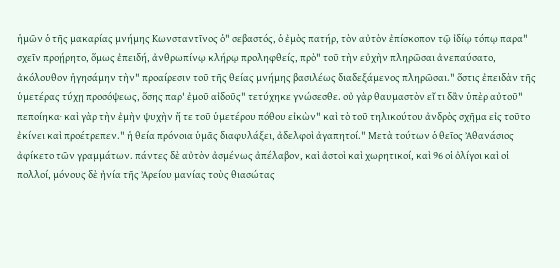ἡμῶν ὁ τῆς μακαρίας μνήμης Κωνσταντῖνος ὁ" σεβαστός, ὁ ἐμὸς πατήρ, τὸν αὐτὸν ἐπίσκοπον τῷ ἰδίῳ τόπῳ παρα" σχεῖν προῄρητο, ὅμως ἐπειδή, ἀνθρωπίνῳ κλήρῳ προληφθείς, πρὸ" τοῦ τὴν εὐχὴν πληρῶσαι ἀνεπαύσατο, ἀκόλουθον ἡγησάμην τὴν" προαίρεσιν τοῦ τῆς θείας μνήμης βασιλέως διαδεξάμενος πληρῶσαι." ὅστις ἐπειδὰν τῆς ὑμετέρας τύχῃ προσόψεως, ὅσης παρ' ἐμοῦ αἰδοῦς" τετύχηκε γνώσεσθε. οὐ γὰρ θαυμαστὸν εἴ τι δἂν ὑπὲρ αὐτοῦ" πεποίηκα· καὶ γὰρ τὴν ἐμὴν ψυχὴν ἥ τε τοῦ ὑμετέρου πόθου εἰκὼν" καὶ τὸ τοῦ τηλικούτου ἀνδρὸς σχῆμα εἰς τοῦτο ἐκίνει καὶ προέτρεπεν." ἡ θεία πρόνοια ὑμᾶς διαφυλάξει, ἀδελφοὶ ἀγαπητοί." Μετὰ τούτων ὁ θεῖος Ἀθανάσιος ἀφίκετο τῶν γραμμάτων. πάντες δὲ αὐτὸν ἀσμένως ἀπέλαβον, καὶ ἀστοὶ καὶ χωρητικοί, καὶ 96 οἱ ὀλίγοι καὶ οἱ πολλοί, μόνους δὲ ἠνία τῆς Ἀρείου μανίας τοὺς θιασώτας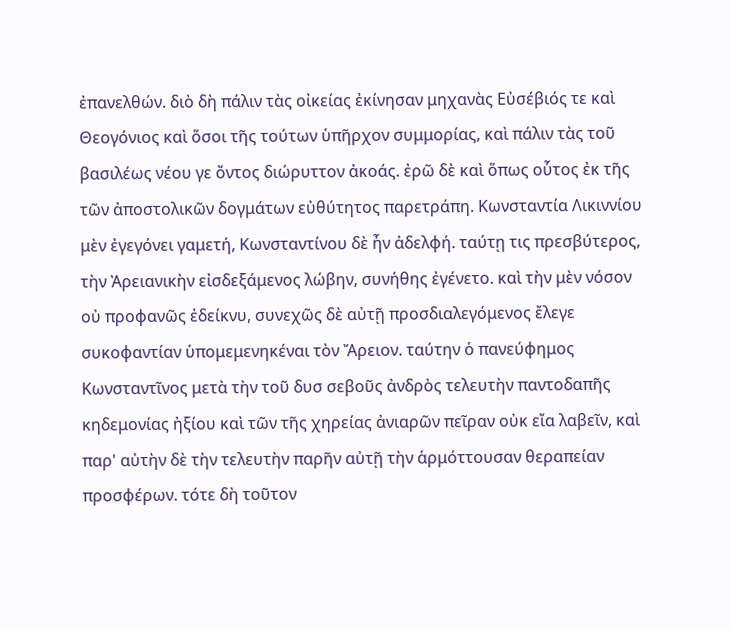ἐπανελθών. διὸ δὴ πάλιν τὰς οἰκείας ἐκίνησαν μηχανὰς Εὐσέβιός τε καὶ Θεογόνιος καὶ ὅσοι τῆς τούτων ὑπῆρχον συμμορίας, καὶ πάλιν τὰς τοῦ βασιλέως νέου γε ὄντος διώρυττον ἀκοάς. ἐρῶ δὲ καὶ ὅπως οὗτος ἐκ τῆς τῶν ἀποστολικῶν δογμάτων εὐθύτητος παρετράπη. Κωνσταντία Λικιννίου μὲν ἐγεγόνει γαμετή, Κωνσταντίνου δὲ ἦν ἀδελφή. ταύτῃ τις πρεσβύτερος, τὴν Ἀρειανικὴν εἰσδεξάμενος λώβην, συνήθης ἐγένετο. καὶ τὴν μὲν νόσον οὐ προφανῶς ἐδείκνυ, συνεχῶς δὲ αὐτῇ προσδιαλεγόμενος ἔλεγε συκοφαντίαν ὑπομεμενηκέναι τὸν Ἄρειον. ταύτην ὁ πανεύφημος Κωνσταντῖνος μετὰ τὴν τοῦ δυσ σεβοῦς ἀνδρὸς τελευτὴν παντοδαπῆς κηδεμονίας ἠξίου καὶ τῶν τῆς χηρείας ἀνιαρῶν πεῖραν οὐκ εἴα λαβεῖν, καὶ παρ' αὐτὴν δὲ τὴν τελευτὴν παρῆν αὐτῇ τὴν ἁρμόττουσαν θεραπείαν προσφέρων. τότε δὴ τοῦτον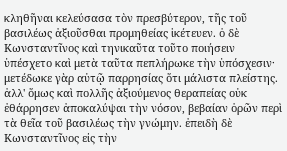κληθῆναι κελεύσασα τὸν πρεσβύτερον, τῆς τοῦ βασιλέως ἀξιοῦσθαι προμηθείας ἱκέτευεν. ὁ δὲ Κωνσταντῖνος καὶ τηνικαῦτα τοῦτο ποιήσειν ὑπέσχετο καὶ μετὰ ταῦτα πεπλήρωκε τὴν ὑπόσχεσιν· μετέδωκε γὰρ αὐτῷ παρρησίας ὅτι μάλιστα πλείστης. ἀλλ' ὅμως καὶ πολλῆς ἀξιούμενος θεραπείας οὐκ ἐθάρρησεν ἀποκαλύψαι τὴν νόσον, βεβαίαν ὁρῶν περὶ τὰ θεῖα τοῦ βασιλέως τὴν γνώμην. ἐπειδὴ δὲ Κωνσταντῖνος εἰς τὴν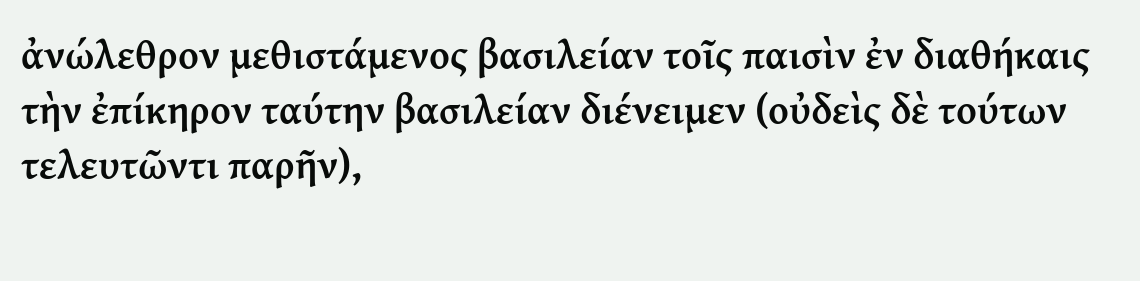ἀνώλεθρον μεθιστάμενος βασιλείαν τοῖς παισὶν ἐν διαθήκαις τὴν ἐπίκηρον ταύτην βασιλείαν διένειμεν (οὐδεὶς δὲ τούτων τελευτῶντι παρῆν),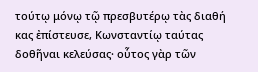τούτῳ μόνῳ τῷ πρεσβυτέρῳ τὰς διαθή κας ἐπίστευσε, Κωνσταντίῳ ταύτας δοθῆναι κελεύσας· οὗτος γὰρ τῶν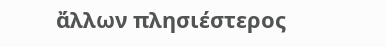ἄλλων πλησιέστερος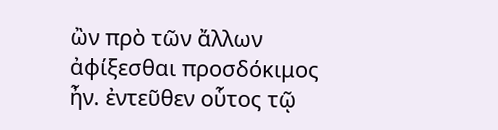ὢν πρὸ τῶν ἄλλων ἀφίξεσθαι προσδόκιμος ἦν. ἐντεῦθεν οὗτος τῷ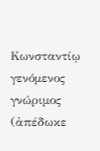Κωνσταντίῳ γενόμενος γνώριμος (ἀπέδωκε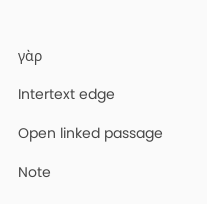γὰρ

Intertext edge

Open linked passage

Note